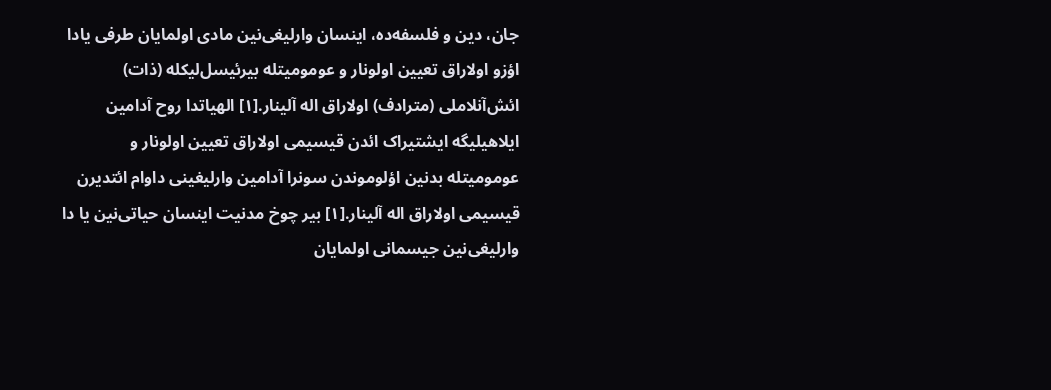جان، دین و فلسفه‌ده، اینسان وارلیغی‌نین مادی اولمایان طرفی یادا اؤزو اولاراق تعیین اولونار و عومومیتله بیرئیسل‌لیکله (ذات) ائش‌آنلاملی (مترادف) اولاراق اله آلینار.[۱] الهیاتدا روح آدامین ایلاهیلیگه ایشتیراک ائدن قیسیمی اولاراق تعیین اولونار و عومومیتله بدنین اؤلوموندن سونرا آدامین وارلیغینی داوام ائتدیرن قیسیمی اولاراق اله آلینار.[۱] بیر چوخ مدنیت اینسان حیاتی‌نین یا دا وارلیغی‌نین جیسمانی اولمایان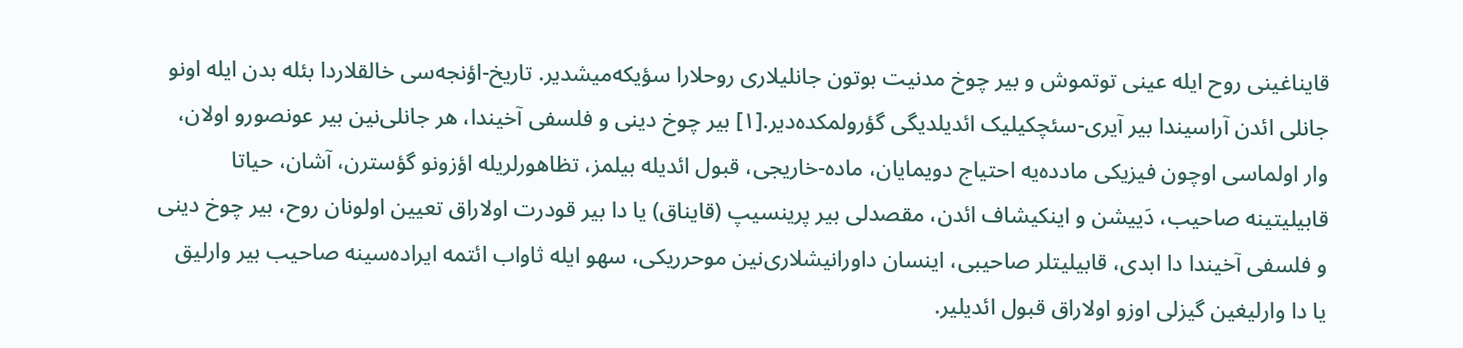قایناغینی روح ایله عینی توتموش و بیر چوخ مدنیت بوتون جانلیلاری روحلارا سؤیکه‌میشدیر. تاریخ-اؤنجه‌سی خالقلاردا بئله بدن ایله اونو جانلی ائدن آراسیندا بیر آیری-سئچکیلیک ائدیلدیگی گؤرولمکده‌دیر.[۱] بیر چوخ دینی و فلسفی آخیندا، هر جانلی‌نین بیر عونصورو اولان، وار اولماسی اوچون فیزیکی مادده‌یه احتیاج دویمایان، ماده-خاریجی، قبول ائدیله بیلمز، تظاهورلریله اؤزونو گؤسترن، آشان، حیاتا قابیلیتینه صاحیب، دَییشن و اینکیشاف ائدن، مقصدلی بیر پرینسیپ (قایناق) یا دا بیر قودرت اولاراق تعیین اولونان روح، بیر چوخ دینی و فلسفی آخیندا دا ابدی، قابیلیتلر صاحیبی، اینسان داورانیشلاری‌نین موحرریکی، سهو ایله ثاواب ائتمه ایراده‌سینه صاحیب بیر وارلیق یا دا وارلیغین گیزلی اوزو اولاراق قبول ائدیلیر.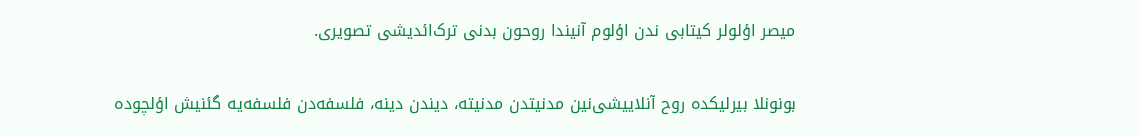میصر اؤلولر کیتابی ندن اؤلوم آنیندا روحون بدنی ترک‌ائدیشی تصویری.

بونونلا بیرلیکده روح آنلاییشی‌نین مدنیتدن مدنیته، دیندن دینه، فلسفه‌دن فلسفه‌یه گئنیش اؤلچوده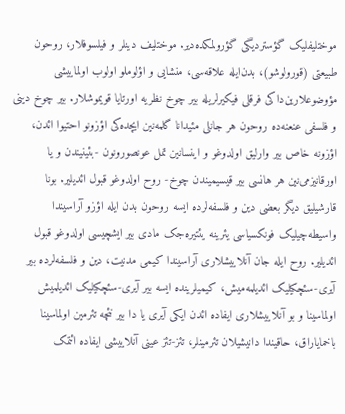موختلیفلیک گؤستردیگی گؤرولمکده‌دیر. موختلیف دینلر و فیلسوفلار، روحون طبیعتی (قورولوشو)، بدن‌ایله علاقه‌سی، منشایی و اؤلوملو اولوب اولماییشی مؤوضوعلارین‌داکی فرقلی فیکیرلریله بیر چوخ نظریه اورتایا قویموشلار. بیر چوخ دینی و فلسفی عنعنه‌ده روحون هر جانلی مئیدانا گلمه‌نین ایچده‌کی اؤزونو احتیوا ائدن، اؤزونه خاص بیر وارلیق اولدوغو و اینسانین تمل عونصورونون -بئینیندن و یا اورقانیزمی‌نین هر هانسی بیر قیسیمیندن چوخ- روح اولدوغو قبول ائدیلیر. بونا قارشیلیق دیگر بعضی دین و فلسفه‌لرده ایسه روحون بدن ایله اؤزو آراسیندا واسیطه‌چیلیک فونکسیاسی یئرینه یئتیره‌جک مادی بیر ایشچیسی اولدوغو قبول ائدیلیر. روح ایله جان آنلاییشلاری آراسیندا کیمی مدنیت، دین و فلسفه‌لرده بیر آیری-سئچکیلیک ائدیلمه‌میش، کیمیلرینده ایسه بیر آیری-سئچکیلیک ائدیلمیش اولماسینا و بو آنلاییشلاری ایفاده ائدن ایکی آیری یا دا بیر نئچه تئرمین اولماسینا باخمایاراق، حاقیندا دانیشیلان تئرمینلر، تئز-تئز عینی آنلاییشی ایفاده ائتمک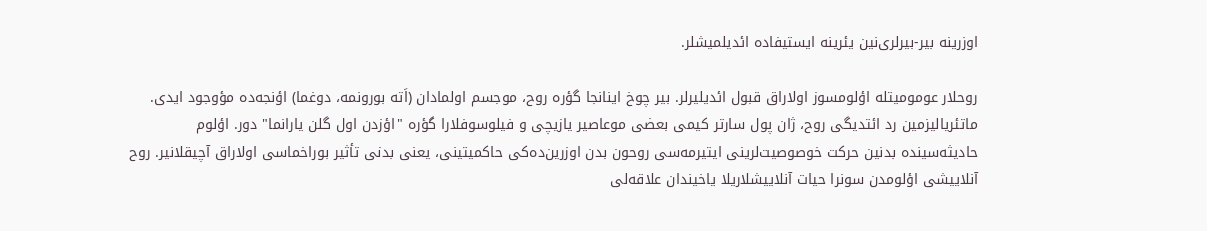اوزرینه بیر-بیرلری‌نین یئرینه ایستیفاده ائدیلمیشلر.

روحلار عومومیتله اؤلومسوز اولاراق قبول ائدیلیرلر. بیر چوخ اینانجا گؤره روح، موجسم اولمادان (اَته بورونمه، دوغما) اؤنجه‌ده مؤوجود ایدی. ماتئریالیزمین رد ائتدیگی روح، ژان پول سارتر کیمی بعضی موعاصیر یازیچی و فیلوسوفلارا گؤره "اؤزدن اول گلن یارانما" دور. اؤلوم حادیثه‌سینده بدنین حرکت خوصوصیت‌لرینی ایتیرمه‌سی روحون بدن اوزرین‌ده‌کی حاکمیتینی، یعنی بدنی تأثیر بوراخماسی اولاراق آچیقلانیر. روح آنلاییشی اؤلومدن سونرا حیات آنلاییشلاریلا یاخیندان علاقه‌لی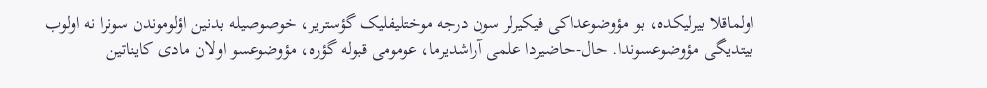اولماقلا بیرلیکده، بو مؤوضوعداکی فیکیرلر سون درجه موختلیفلیک گؤستریر، خوصوصیله بدنین اؤلوموندن سونرا نه اولوب بیتدیگی مؤوضوعسوندا. حال-حاضیردا علمی آراشدیرما، عومومی قبوله گؤره، مؤوضوعسو اولان مادی کایناتین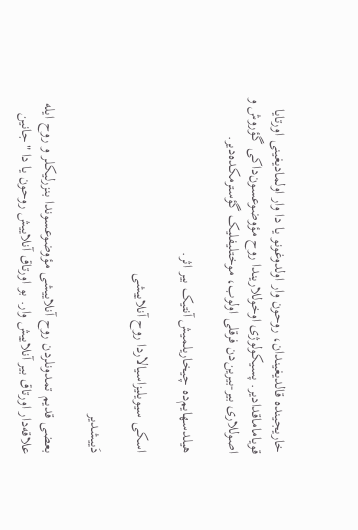خاریجینده قالدیغیندان، روحون وار اولدوغونو یا دا وار اولمادیغینی اورتایا قویاماماقدادیر. پسیکولوژی اوخوللاریندا روح مؤوضوعسون‌داکی گؤروش و اصوللاری بیر-بیرین‌دن فرقلی اولوب، موختلیفلیک گؤسترمکده‌دیر.

هیلدسهایم‌ده چیخاریلمیش آنتیک بیر اثر.

اسکی سیویلیزاسیالاردا روح آنلاییشی

دَییشدیر

بعضی قدیم تمدونلردن روح آنلاییشی مؤوضوعسوندا بنزرلیکلر و روح ایله علاقه‌دار اورتاق بیر آنلاییش وار. بو اورتاق آنلاییش روحون یا دا "جانین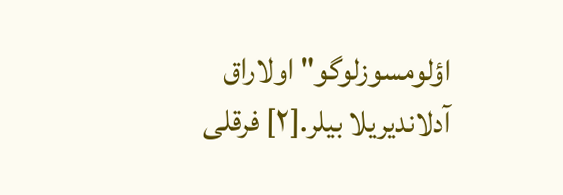اؤلومسوزلوگو" اولاراق آدلاندیریلا بیلر.[۲] فرقلی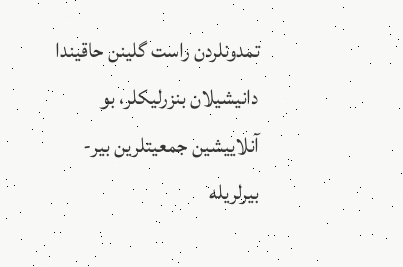تمدونلردن راست گلینن حاقیندا دانیشیلان بنزرلیکلر، بو آنلاییشین جمعیتلرین بیر-بیرلریله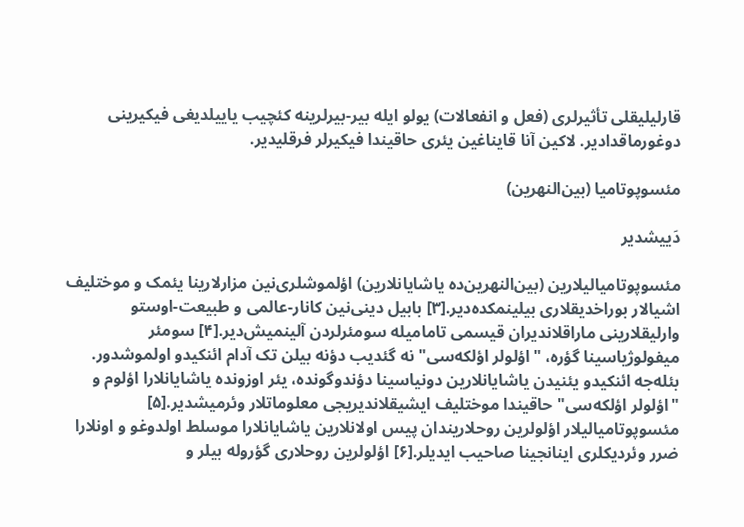قارلیلیقلی تأثیرلری (فعل و انفعالات) یولو ایله بیر-بیرلرینه کئچیب یاییلدیغی فیکیرینی دوغورماقدادیر. لاکین آنا قایناغین یئری حاقیندا فیکیرلر فرقلیدیر.

مئسوپوتامیا (بین‌النهرین)

دَییشدیر

مئسوپوتامیالیلارین (بین‌النهرین‌ده یاشایانلارین) اؤلموشلری‌نین مزارلارینا یئمک و موختلیف اشیالار بوراخدیقلاری بیلینمکده‌دیر.[۳] بابیل دینی‌نین کانار-عالمی و طبیعت-اوستو وارلیقلارینی ماراقلاندیران قیسمی تامامیله سومئرلردن آلینمیش‌دیر.[۴] سومئر میفولوژیاسینا گؤره، "اؤلولر اؤلکه‌سی" نه گئدیب دؤنه بیلن تک آدام ائنکیدو اولموشدور. بئله‌جه ائنکیدو یئنیدن یاشایانلارین دونیاسینا دؤندوگونده، یئر اوزونده یاشایانلارا اؤلوم و "اؤلولر اؤلکه‌سی" حاقیندا موختلیف ایشیقلاندیریجی معلوماتلار وئرمیشدیر.[۵] مئسوپوتامیالیلار اؤلولرین روحلاریندان پیس اولانلارین یاشایانلارا موسلط اولدوغو و اونلارا ضرر وئردیکلری اینانجینا صاحیب ایدیلر.[۶] اؤلولرین روحلاری گؤروله بیلر و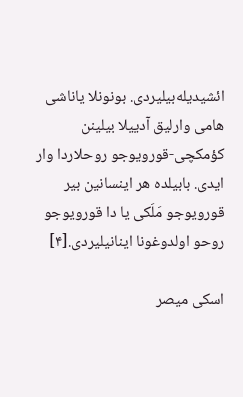ائشیدیله‌بیلیردی. بونونلا یاناشی هامی وارلیق آدییلا بیلینن کؤمکچی-قورویوجو روحلاردا وار ایدی. بابیلده هر اینسانین بیر قورویوجو مَلَکی یا دا قورویوجو روحو اولدوغونا اینانیلیردی.[۴]

اسکی میصر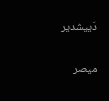دَییشدیر

میصر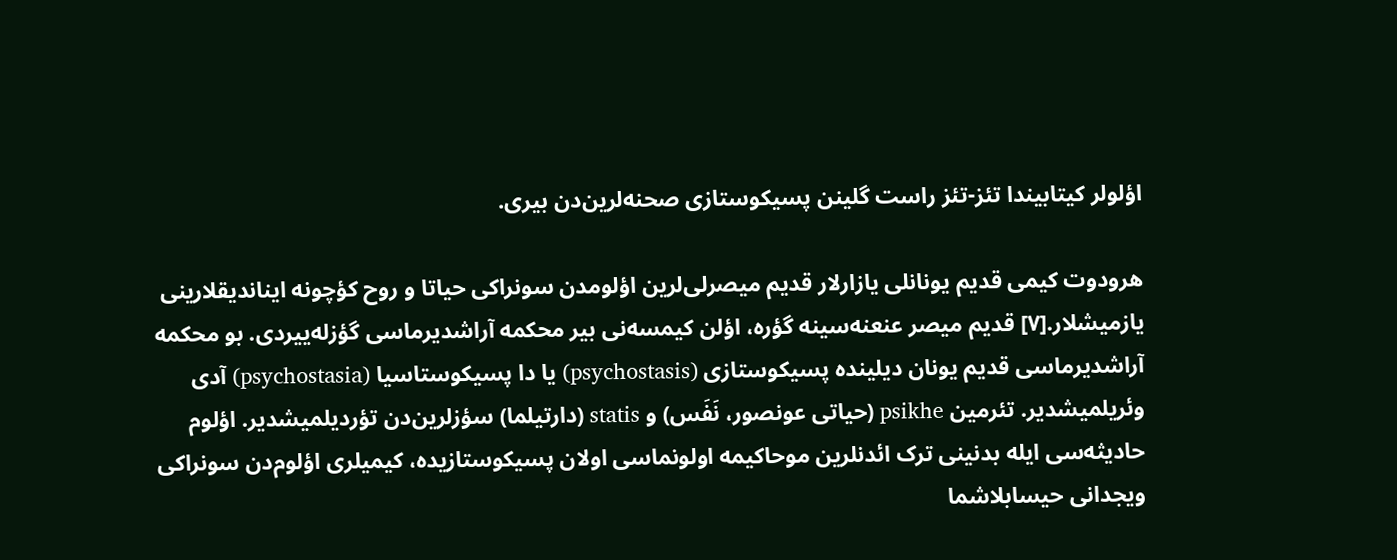اؤلولر کیتابیندا تئز-تئز راست گلینن پسیکوستازی صحنه‌لرین‌دن بیری.

هرودوت کیمی قدیم یونانلی یازارلار قدیم میصرلی‌لرین اؤلومدن سونراکی حیاتا و روح کؤچونه ایناندیقلارینی یازمیشلار.[۷] قدیم میصر عنعنه‌سینه گؤره، اؤلن کیمسه‌نی بیر محکمه آراشدیرماسی گؤزله‌ییردی. بو محکمه آراشدیرماسی قدیم یونان دیلینده پسیکوستازی (psychostasis) یا دا پسیکوستاسیا (psychostasia) آدی وئریلمیشدیر. تئرمین psikhe (حیاتی عونصور، نَفَس) و statis (دارتیلما) سؤزلرین‌دن تؤردیلمیشدیر. اؤلوم حادیثه‌سی ایله بدنینی ترک ائدنلرین موحاکیمه اولونماسی اولان پسیکوستازیده، کیمیلری اؤلوم‌دن سونراکی ویجدانی حیسابلاشما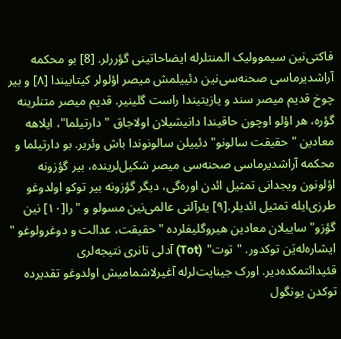فاکتی‌نین سیموولیک المنتلرله ایضاحاتینی گؤررلر. [8] بو محکمه آراشدیرماسی صحنه‌سی‌نین دئییلمش میصر اؤلولر کیتابیندا [۸] و بیر چوخ قدیم میصر سند و یازیتیندا راست گلینیر. قدیم میصر متنلرینه گؤره، هر اؤلو اوچون حاقیندا دانیشیلان اولاجاق "دارتیلما"، ایلاهه معادین "حقیقت سالونو" دئییلن سالونوندا باش وئریر. بو دارتیلما و محکمه آراشدیرماسی صحنه‌سی میصر شکیل‌لرینده، بیر گؤزونه اؤلونون ویجدانی تمثیل ائدن اوره‌گی، دیگر گؤزونه بیر توکو اولدوغو طرزی‌ایله تمثیل ائدیلر.[۹] یئرآلتی عالمی‌نین مسولو و "را[۱۰] نین گؤزو" ساییلان معادین هیروگلیفلرده "حقیقت، عدالت و دوغرولوغو " ایشاره‌له‌یَن توکدور. "توت" (Tot) آدلی تانری نتیجه‌لری قئیدائتمکده‌دیر. اورک جینایت‌لرله آغیرلاشمامیش اولدوغو تقدیرده توکدن یونگول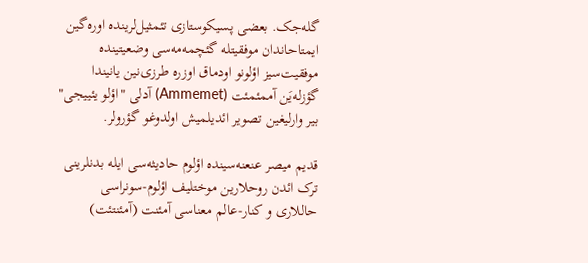گله‌جک. بعضی پسیکوستازی تئمثیل‌لرینده اوره‌گین ایمتاحاندان موفقیتله گئچمه‌مه‌سی وضعیتینده موفقیت‌سیز اؤلونو اودماق اوزره طرزی‌نین یانیندا گؤزله‌یَن آممئمئت (Ammemet) آدلی "اؤلو یئییجی" بیر وارلیغین تصویر ائدیلمیش اولدوغو گؤرولر.

قدیم میصر عنعنه‌سینده اؤلوم حادیثه‌سی ایله بدنلرینی ترک ائدن روحلارین موختلیف اؤلوم-سونراسی حاللاری و کنار-عالم معناسی آمئنت (آمئنتئت)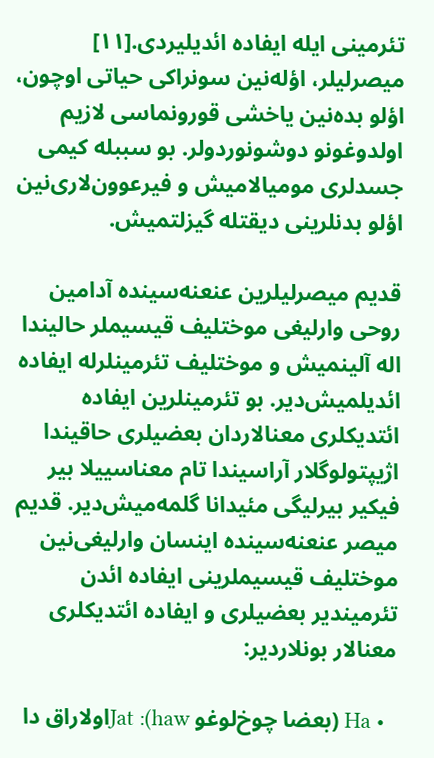تئرمینی ایله ایفاده ائدیلیردی.[۱۱] میصرلیلر، اؤله‌نین سونراکی حیاتی اوچون، اؤلو بده‌نین یاخشی قورونماسی لازیم اولدوغونو دوشونوردولر. بو سببله کیمی جسدلری مومیالامیش و فیرعوون‌لاری‌نین اؤلو بدنلرینی دیقتله گیزلتمیش.

قدیم میصرلیلرین عنعنه‌سینده آدامین روحی وارلیغی موختلیف قیسیملر حالیندا اله آلینمیش و موختلیف تئرمینلرله ایفاده ائدیلمیش‌دیر. بو تئرمینلرین ایفاده ائتدیکلری معنالاردان بعضیلری حاقیندا اژیپتولوگلار آراسیندا تام معناسییلا بیر فیکیر بیرلیگی مئیدانا گلمه‌میش‌دیر. قدیم میصر عنعنه‌سینده اینسان وارلیغی‌نین موختلیف قیسیملرینی ایفاده ائدن تئرمیندیر بعضیلری و ایفاده ائتدیکلری معنالار بونلاردیر:

  • Ha (بعضا چوخ‌لوغو haw): Jatاولاراق دا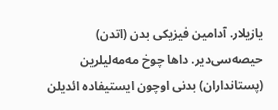یازیلار. آدامین فیزیکی بدن (اتدن) حیصه‌سی‌دیر. داها چوخ مه‌مه‌لیلرین (پستانداران) بدنی اوچون ایستیفاده ائدیلن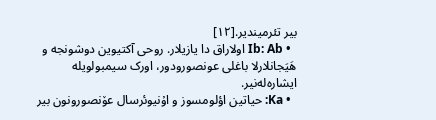بیر تئرمیندیر.[۱۲]
  • Ib: Ab اولاراق دا یازیلار. روحی آکتیوین دوشونجه و هَیَجانلارلا باغلی عونصورودور، اورک سیمبولویله ایشاره‌له‌نیر.
  • Ka: حیاتین اؤلومسوز و اۇنیوئرسال عۆنصورونون بیر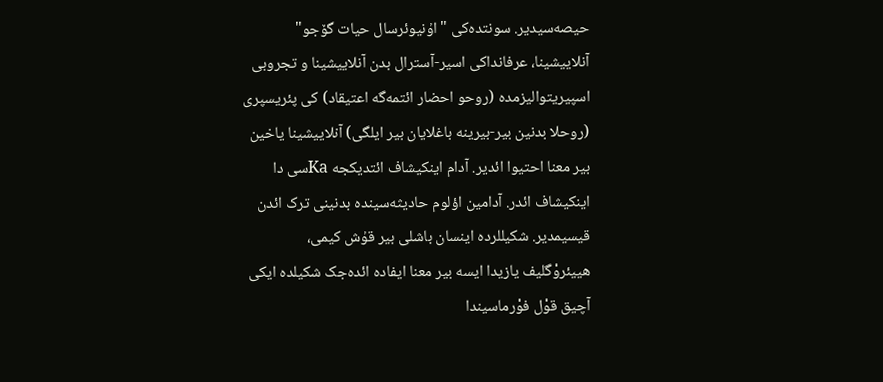حیصه‌سیدیر. سونتده‌کی "اۇنیوئرسال حیات گۆجو" آنلايیشینا، عرفانداکی اسیر-آسترال بدن آنلايیشینا و تجروبی اسپیریتوالیزمده (روحو احضار ائتمه‌گه اعتیقاد) کی پئریسپری (روحلا بدنین بیر-بیرینه باغلایان بیر ایلگی) آنلايیشینا ياخین بیر معنا احتیوا ائدیر. آدام اینکیشاف ائتدیکجه Kaسی دا اینکیشاف ائدر. آدامین اؤلوم حادیثه‌سینده بدنینی ترک ائدن قیسیمدیر. شکیللرده اینسان باشلی بیر قۇش کیمی، هیيئروْگلیف يازیدا ایسه بیر معنا ایفاده ائده‌جک شکیلده ایکی آچیق قوْل فوْرماسیندا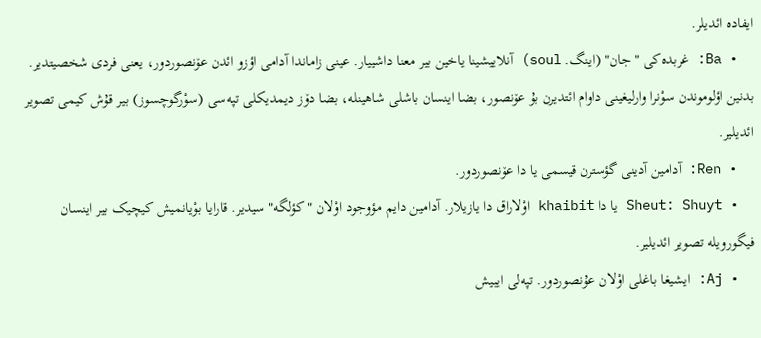ایفاده ائدیلر.
  • Ba: غربده‌کی "جان" (اینگ. soul) آنلايیشینا ياخین بیر معنا داشیيار. عینی زاماندا آدامی اؤزو ائدن عۆنصوردور، یعنی فردی شخصیتدیر. بدنین اؤلوموندن سوْنرا وارلیغینی داوام ائتدیرن بۇ عۆنصور، بضا اینسان باشلی شاهینله، بضا دۆز دیمدیکلی تپه‌سی (سوْرگوچسوز) بیر قۇش کیمی تصویر ائدیلیر.
  • Ren: آدامین آدینی گؤسترن قیسمی يا دا عۆنصوردور.
  • Sheut: Shuyt يا دا khaibit اوْلاراق دا يازیلار. آدامین دایم مؤوجود اوْلان "کؤلگه" سیدیر. قارايا بوْيانمیش کیچیک بیر اینسان فیگورويله تصویر ائدیلیر.
  • Aj: ایشیغا باغلی اوْلان عۇنصوردور. تپه‌لی ایبیش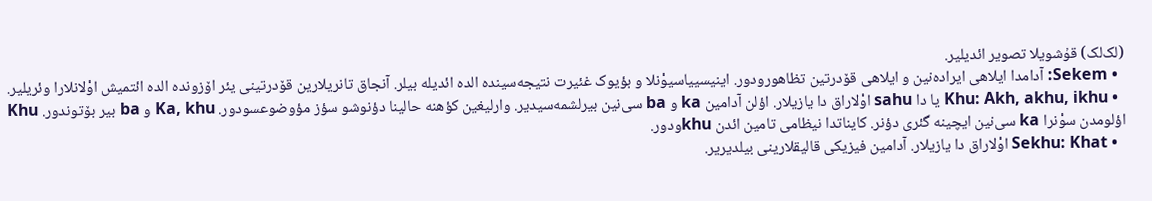(لک‌لک) قۇشويلا تصویر ائدیلیر.
  • Sekem: آدامدا ایلاهی ایراده‌نین و ایلاهی قۆدرتین تظاهورودور. اینیسیياسيوْنلا و بؤيوک غئیرت نتیجه‌سینده الده ائدیله بیلر. آنجاق تانریلارین قۆدرتینی يئر اۆزونده الده ائتمیش اوْلانلارا وئریلیر.
  • Khu: Akh, akhu, ikhu يا دا sahu اوْلاراق دا يازیلار. اؤلن آدامین ka و ba سی‌نین بیرلشمه‌سیدیر. وارلیغین کؤهنه حالینا دؤنوشو سؤز مؤوضوعسودور. Ka, khu و ba بیر بۆتوندور. Khu اؤلومدن سوْنرا ka سی‌نین ایچینه گئری دؤنر. کایناتدا نیظامی تامین ائدن khuودور.
  • Sekhu: Khat اوْلاراق دا يازیلار. آدامین فیزیکی قالیقلارینی بیلدیریر.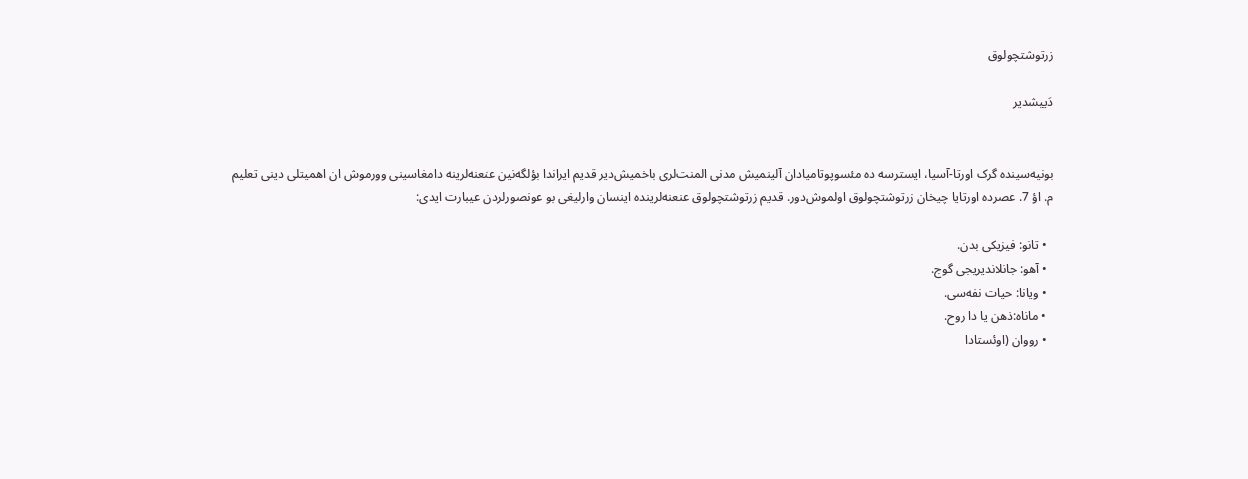زرتوشتچولوق

دَییشدیر


بونیه‌سینده گرک اورتا-آسیا، ایسترسه ده مئسوپوتامیادان آلینمیش مدنی المنت‌لری باخمیش‌دیر قدیم ایراندا بؤلگه‌نین عنعنه‌لرینه دامغاسینی وورموش ان اهمیتلی دینی تعلیم م. اؤ 7. عصرده اورتایا چیخان زرتوشتچولوق اولموش‌دور. قدیم زرتوشتچولوق عنعنه‌لرینده اینسان وارلیغی بو عونصورلردن عیبارت ایدی:

  • تانو: فیزیکی بدن.
  • آهو: جانلاندیریجی گوج.
  • ویانا: حیات نفه‌سی.
  • ماناه:ذهن یا دا روح.
  • رووان (اوئستادا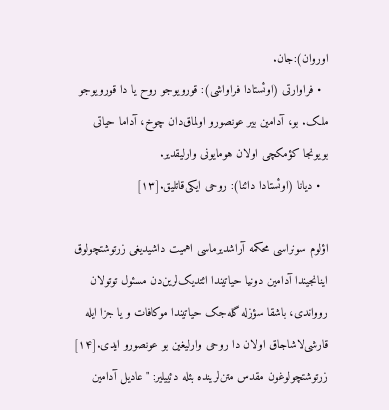اوروان):جان.
  • فراوارتی (اوئستادا فراواشی): قورویوجو روح یا دا قورویوجو ملک. بو، آدامین بیر عونصورو اولماق‌دان چوخ، آداما حیاتی بویونجا کؤمکچی اولان هومایونی وارلیقدیر.
  • دیانا (اوئستادا دائنا): روحی ایکی‌قاتلیق.[۱۳]

اؤلوم سونراسی محکمه آراشدیرماسی اهمیت داشیدیغی زرتوشتچولوق اینانجیندا آدامین دونیا حیاتیندا ائتدیک‌لرین‌دن مسئول توتولان روواندی، باشقا سؤزله گله‌جک حیاتیندا موکافات و یا جزا ایله قارشی‌لاشاجاق اولان دا روحی وارلیغین بو عونصورو ایدی.[۱۴] زرتوشتچولوغون مقدس متن‌لرینده بئله دئییلیر: "عادیل آدامین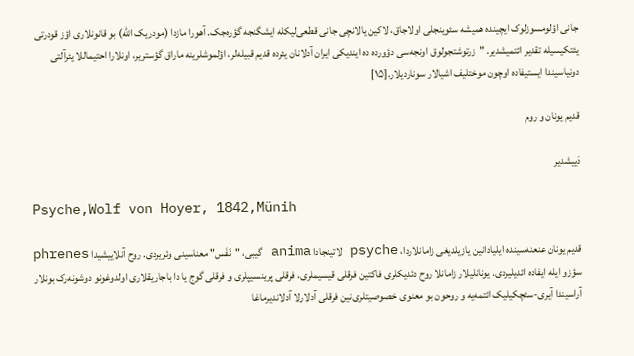جانی اؤلومسوزلوک ایچینده همیشه سئوینجلی اولاجاق، لاکین یالانچی جانی قطعی‌لیکله ایشگنجه گؤره‌جک. آهورا مازدا (مودریک الله) بو قانونلاری اؤز قودرتی یئتکیسیله تقدیر ائتمیشدیر. "زرتوشتجولوق اونجه‌سی دؤورده ده ایندیک‍ی ایران آدلانان یئرده قدیم قبیله‌لر، اؤلموشلرینه ماراق گؤستریر، اونلارا احتیماللا یئرآلتی دونیاسیندا ایستیفاده اوچون موختلیف اشیالار سوناردیلار.[۱۵]

قدیم یونان و روم

دَییشدیر

Psyche,Wolf von Hoyer, 1842,Münih

قدیم یونان عنعنه‌سینده ایلیادانین یازیلدیغی زامانلاردا، psyche لاتینجادا anima گیبی، "نَفَس" معناسینی وئریردی. روح آنلاییشیدا phrenes سؤزو ایله ایفاده ائدیلیردی. یونانلیلار زامانلا روح دئدیکلری فاکتین فرقلی قیسیملری، فرقلی پرینسیپلری و فرقلی گوج یا دا باجاریقلاری اولدوغونو دوشونه‌رک بونلار آراسیندا آیری-سئچکیلیک ائتمه‌یه و روحون بو معنوی خصوصیتلری‌نین فرقلی آدلارلا آدلاندیرماغا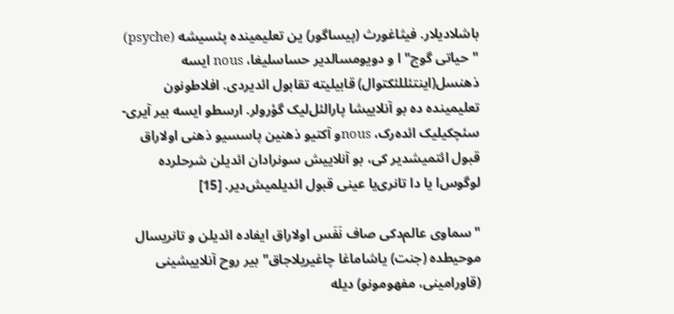باشلادیلار. فیثاغورث (پیساگور) ین تعلیمینده پئسیشه (psyche) "حیاتی گوج" ا و دویومسالدیر حساسلیغا، nous ایسه ذهنسل(اینتئللئکتوال) قابیلیته تقابول ائدیردی. افلاطونون تعلیمینده ده بو آنلاییشا پارالئل‌لیک گؤرولر. ارسطو ایسه بیر آیری-سئچکیلیک ائده‌رک، nousو آکتیو ذهنین پاسسیو ذهنی اولاراق قبول ائتمیشدیر کی، بو آنلاییش سونرادان ائدیلن شرحلرده لوگوس‌ا یا دا تانری‌یا عینی قبول ائدیلمیش‌دیر. [15]

"سماوی عالم‌دکی صاف نَفَس اولاراق ایفاده ائدیلن و تانریسال موحیطده (جنت) یاشاماغا چاغیریلاجاق" بیر روح آنلاییشینی (قاورامینی، مفهومونو) دیله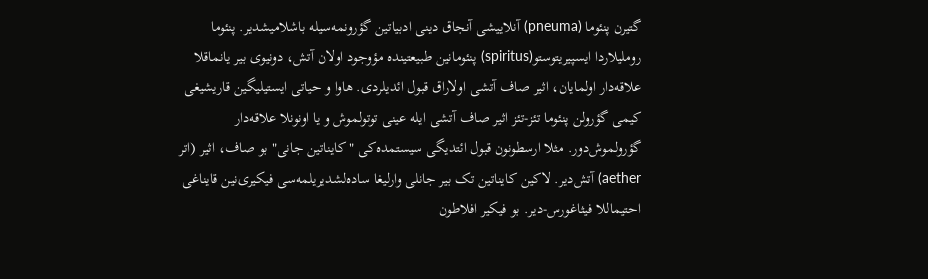گتیرن پنئوما (pneuma) آنلاییشی آنجاق دینی ادبیاتین گؤرونمه‌سیله باشلامیشدیر. پنئوما روملیلاردا ایسپیریتوستو(spiritus) پنئومانین طبیعتینده مؤوجود اولان آتش، دونیوی بیر یانماقلا علاقه‌دار اولمایان، اثیر صاف آتشی اولاراق قبول ائدیلردی. هاوا و حیاتی ایستیلیگین قاریشیغی کیمی گؤرولن پنئوما تئز-تئز اثیر صاف آتشی ایله عینی توتولموش و یا اونونلا علاقه‌دار گؤرولموش‌دور. مثلا ارسطونون قبول ائتدیگی سیستمده‌کی "کایناتین جانی" بو صاف، اثیر (اتر aether) آتش‌دیر. لاکین کایناتین تک بیر جانلی وارلیغا ساده‌لشدیریلمه‌سی فیکیری‌نین قایناغی احتیماللا فیثاغورس-دیر. بو فیکیر افلاطون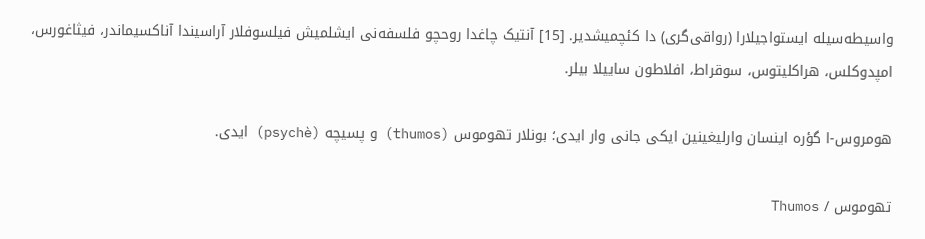واسیطه‌سیله ایستواجیلارا (رواقی‌گری) دا کئچمیشدیر. [15] آنتیک چاغدا روحچو فلسفه‌نی ایشلمیش فیلسوفلار آراسیندا آناکسیماندر، فیثاغورس، امپدوکلس، هراکلیتوس، سوقراط، افلاطون ساییلا بیلر.

هومروس-ا گؤره اینسان وارلیغینین ایکی جانی وار ایدی؛ بونلار تهوموس (thumos) و پسیچه (psychè) ایدی.

تهوموس / Thumos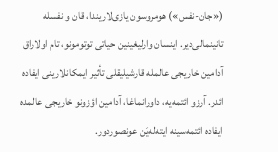(«جان-نفس») هومروسون یازی‌لاریندا، قان و نفسله تانینمالی‌دیر. اینسان وارلیغینین حیاتی توتومونو، تام اولاراق آدامین خاریجی عالمله قارشیلیقلی تأثیر ایمکانلارینی ایفاده ائدر. آرزو ائتمه‌یه، داورانماغا، آدامین اؤزونو خاریجی عالمده ایفاده ائتمه‌سینه ایته‌له‌یَن عونصوردور.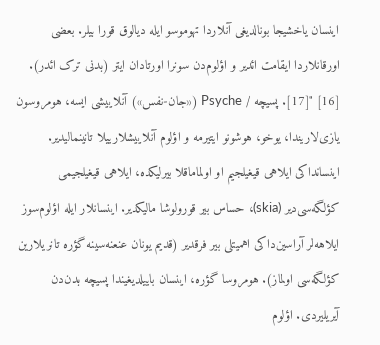اینسان یاخشیجا بونالدیغی آنلاردا تهوموسو ایله دیالوق قورا بیلر. بعضی اورقانلاردا ایقامت ائدیر و اؤلوم‌دن سونرا اورتادان ایتر (بدنی ترک ائدر). [16] "[17]. پسیچه / Psyche («جان-نفس») آنلاییشی ایسه، هومروسون یازی‌لاریندا، یوخو، هوشونو ایتیرمه و اؤلوم آنلاییشلارییلا تانینمالیدیر. اینسانداکی ایلاهی قیغیلجیم او اولماماقلا بیرلیکده، ایلاهی قیغیلجیمی کؤلگه‌سی‌دیر (skia)، حساس بیر قورولوشا مالیکدیر. اینسانلار ایله اؤلوم‌سوز ایلاهه‌لر آراسین‌داکی اهمیتلی بیر فرقدیر (قدیم یونان عنعنه‌سینه گؤره تانریلارین کؤلگه‌سی اولماز). هومروسا گؤره، اینسان باییلدیغیندا پسیچه بدن‌دن آیریلیردی. اؤلوم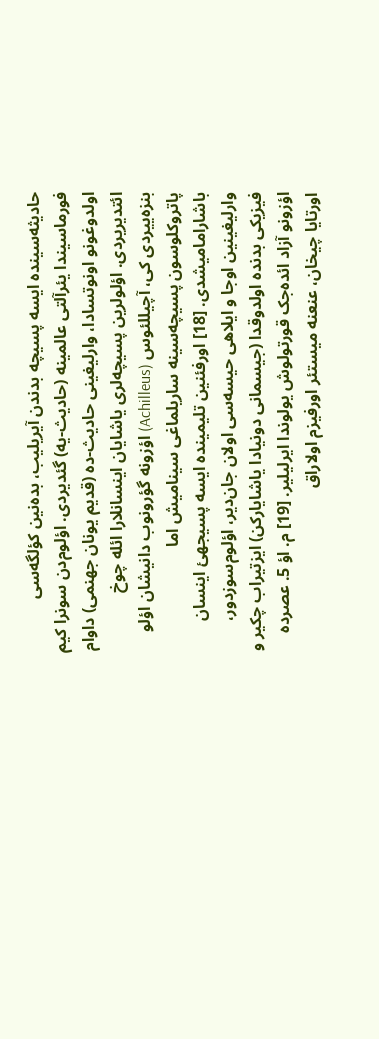حادیثه‌سینده ایسه پسیچه بدندن آیریلیب، بده‌نین کؤلگه‌سی فورماسیندا یئرآلتی عالمینه (حادیث-یه) گئدیردی. اؤلوم‌دن سونرا کیم اولدوغونو اونوتسادا، وارلیغینی حادیث-ده (قدیم یونان جهنمی) داوام ائتدیریردی. اؤلولرین پسیچه‌لری یاشایان اینسانلارا ائله چوخ بنزه‌ییردی کی، آچیللئوس (Achilleus) اؤزونه گؤرونوب دانیشان اؤلو پاتروکلوسون پسیچه‌سینه ساریلماغی سینامیش اما باشارامامیشدی. [18] اورفئنین تلیمینده ایسه پسیجهئ اینسان وارلیغینین اوجا و ایلاهی حیسه‌سی اولان جان‌دیر، اؤلوم‌سوزدور، فیزیکی بدنده اولدوقدا (جیسمانی دونیادا یاشایارکن) ایزتیراب چکیر و اؤزونو آزاد ائده‌جک قورتولوش یولوندا ایرلیلیر. [19] م. اؤ 5. عصرده اورتایا چیخان، عنعنه میستئر اورفیزم اولاراق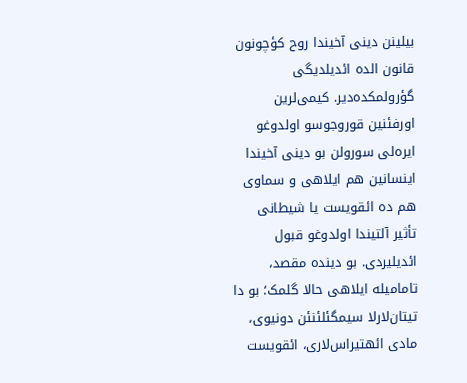بیلینن دینی آخیندا روح کؤچونون قانون الده ائدیلدیگی گؤرولمکده‌دیر. کیمی‌لرین اورفئنین قوروجوسو اولدوغو ایره‌لی سورولن بو دینی آخیندا اینسانین هم ایلاهی و سماوی هم ده ائقویست یا شیطانی تأثیر آلتیندا اولدوغو قبول ائدیلیردی. بو دینده مقصد، تامامیله ایلاهی حالا گلمک؛ بو دا تیتان‌لارلا سیمگئلئنئن دونیوی، مادی ائهتیراس‌لاری، ائقویست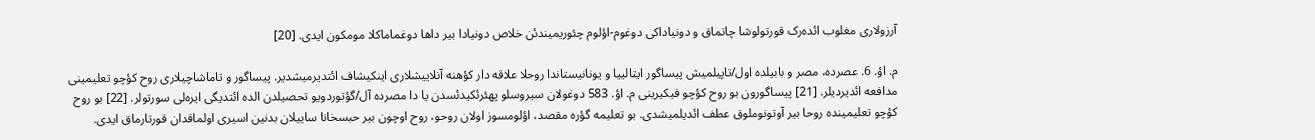آرزولاری مغلوب ائده‌رک قورتولوشا چاتماق و دونیاداکی دوغوم-اؤلوم چئوریمیندئن خلاص دونیادا بیر داها دوغماماکلا مومکون ایدی. [20]

م. اؤ. 6. عصرده، مصر و بابیلده اول/تاپیلمیش پیساگور ایتالیيا و يونانیستاندا روحلا علاقه دار کؤهنه آنلايیشلاری اینکیشاف ائتدیرمیشدیر. پیساگور و تاماشاچیلاری روح کؤچو تعلیمینی مدافعه ائدیردیلر. [21] پیساگورون بو روح کؤچو فیکیرینی م. اؤ. 583 دوغولان سيروسلو پهئرئکيدئسدن يا دا مصرده آل/گؤتوردويو تحصیلدن الده ائتدیگی ایره‌لی سورتولر. [22] بو روح کؤچو تعلیمینده روحا بیر آوتونوملوق عطف ائدیلمیشدی. بو تعلیمه گؤره مقصد، اؤلومسوز اولان روحو، روح اوچون بیر حبسخانا سايیلان بدنین اسیری اولماقدان قورتارماق ایدی.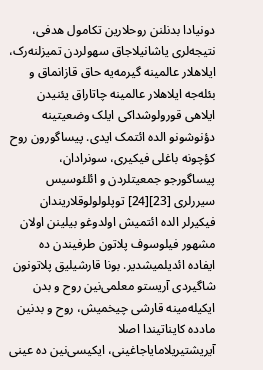دونيادا بدنلنن روحلارین تکامول هدفی، نتیجه‌لری ياشانیلاجاق سهولردن تمیزلنه‌رک، ایلاهلار عالمینه گیرمه‌يه حاق قازانماق و بئله‌جه ایلاهلار عالمینه چاتاراق يئنیدن ایلاهی قورولوشداکی ایلک وضعیتینه دؤنوشونو الده ائتمک ایدی. پیساگورون روح کؤچونه باغلی فیکیری، سونرادان، پیساگورجو جمعیتلردن و ائلئوسیس سیررلری [23][24] توپلولولوقلاریندان فیکیرلر الده ائتمیش اولدوغو بیلینن اولان مشهور فیلوسوف پلاتون طرفیندن ده ایفاده ائدیلمیشدیر. بونا قارشیلیق پلاتونون شاگیردی آریستو معلمی‌نین روح و بدن ایکیله‌مینه قارشی چیخمیش، روح و بدنین مادده کایناتیندا اصلا آيریشتیریلاماياجاغینی، ایکیسی‌نین ده عینی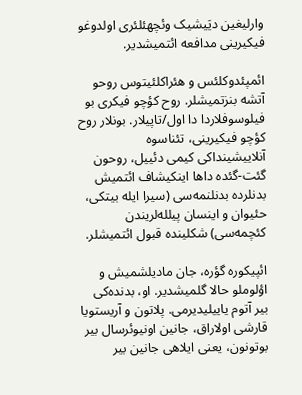وارلیغین ديَیشیک وئچهئلئری اولدوغو فیکیرینی مدافعه ائتمیشدیر.

ائمپئدوکلئس و هئراکلئیتوس روحو آتشه بنزتمیشلر. روح کؤچو فیکری بو فیلوسوفلاردا دا اول/تاپیلار. بونلار روح کؤچو فیکیرینی، تئناسوه آنلايیشینداکی کیمی دئيیل، روحون گئت-گئده داها اینکیشاف ائتمیش بدنلرده بدنلنمه‌سی (سیرا ایله بیتکی، حئیوان و اینسان پیلله‌لریندن کئچمه‌سی) شکلینده قبول ائتمیشلر.

ائپیکوره گؤره، جان مادیلشمیش و اؤلوملو حالا گلمیشدیر. او، بدنده‌کی بیر آتوم يايیلیدیرمی. پلاتون و آریستويا قارشی اولاراق، جانین اونیوئرسال بیر بوتونون، یعنی ایلاهی جانین بیر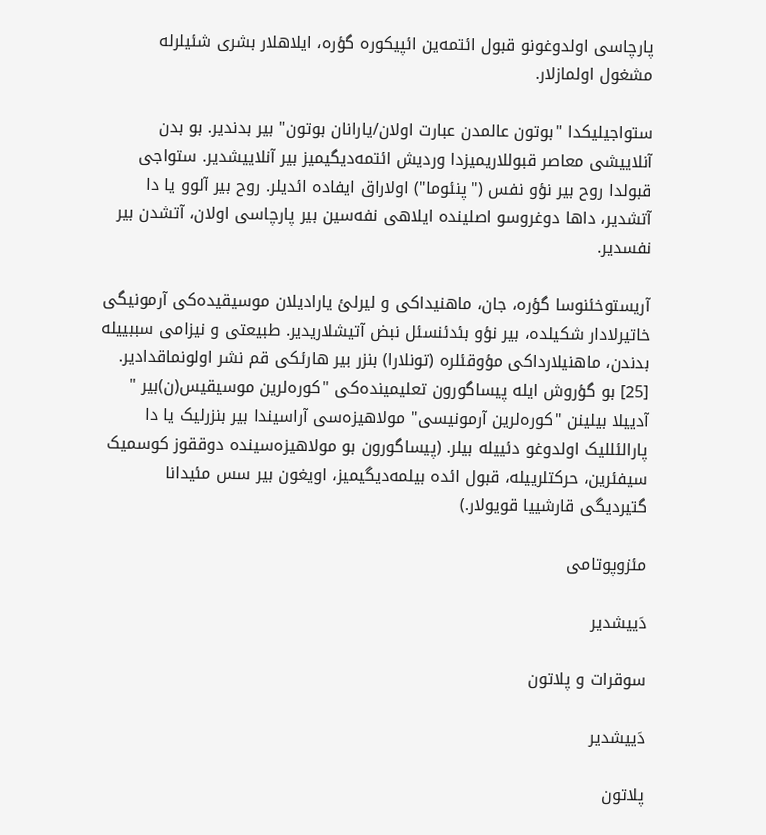پارچاسی اولدوغونو قبول ائتمه‌ين ائپیکوره گؤره، ایلاهلار بشری شئيلرله مشغول اولمازلار.

ستواجیلیکدا "بوتون عالمدن عبارت اولان/يارانان بوتون" بیر بدندیر. بو بدن آنلايیشی معاصر قبوللاریمیزدا وردیش ائتمه‌دیگیمیز بیر آنلايیشدیر. ستواجی قبولدا روح بیر نؤو نفس ("پنئوما") اولاراق ایفاده ائدیلر. روح بیر آلوو يا دا آتشدیر، داها دوغروسو اصلینده ایلاهی نفه‌سین بیر پارچاسی اولان، آتشدن بیر نفسدیر.

آریستوخئنوسا گؤره، جان، ماهنیداکی و لیرلئ يارادیلان موسیقیده‌کی آرمونیگی خاتیرلادار شکیلده، بیر نؤو بئدئنسئل نبض آتیشلاریدیر. طبیعتی و نیزامی سببیيله بدندن، ماهنیلارداکی مؤوقئلره (تونلارا) بنزر بیر هارئکی قم نشر اولونماقدادیر. [25] بو گؤروش ایله پیساگورون تعلیمینده‌کی "کوره‌لرین موسیقیس(ن)بیر " آدیيلا بیلینن "کوره‌لرین آرمونیسی" مولاهیزه‌سی آراسیندا بیر بنزرلیک يا دا پارالئللیک اولدوغو دئيیله بیلر. (پیساگورون بو مولاهیزه‌سینده دوققوز کوسمیک سیفئرین، حرکتلریيله، قبول ائده بیلمه‌دیگیمیز، اويغون بیر سس مئيدانا گتیردیگی قارشیيا قويولار.)

مئزوپوتامی

دَییشدیر

سوقرات و پلاتون

دَییشدیر

پلاتون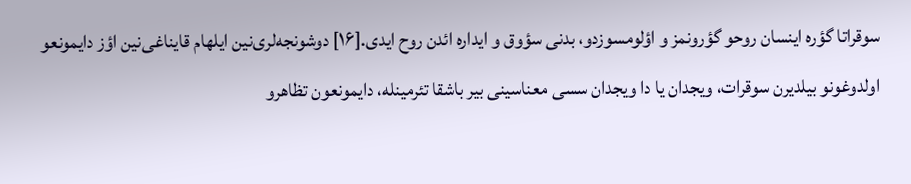سوقراتا گؤره اینسان روحو گؤرونمز و اؤلومسوزدو، بدنی سؤوق و ایداره ائدن روح ایدی.[۱۶] دوشونجه‌لری‌نین ایلهام قايناغی‌نین اؤز دایمونعو اولدوغونو بیلدیرن سوقرات، ویجدان يا دا ویجدان سسی معناسینی بیر باشقا تئرمینله، دایمونعون تظاهرو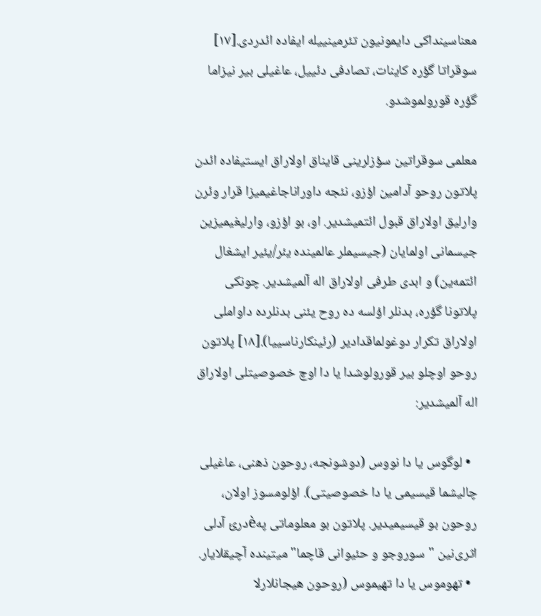معناسینداکی دایمونیون تئرمینیيله ایفاده ائدردی.[۱۷] سوقراتا گؤره کاینات، تصادفی دئيیل، عاغیلی بیر نیزاما گؤره قورولموشدو.

معلمی سوقراتین سؤزلرینی قايناق اولاراق ایستیفاده ائدن پلاتون روحو آدامین اؤزو، نئجه داوراناجاغیمیزا قرار وئرن وارلیق اولاراق قبول ائتمیشدیر. او، بو اؤزو، وارلیغیمیزین جیسمانی اولمايان (جیسیملر عالمینده يئر/يئير ایشغال ائتمه‌ين) و ابدی طرفی اولاراق اله آلمیشدیر. چونکی پلاتونا گؤره، بدنلر اؤلسه ده روح يئنی بدنلرده داواملی اولاراق تکرار دوغولماقدادیر (رئینکارناسیيا).[۱۸] پلاتون روحو اوچلو بیر قورولوشدا يا دا اوچ خصوصیتلی اولاراق اله آلمیشدیر:

  • لوگوس يا دا نووس (دوشونجه، روحون ذهنی، عاغیلی چالیشما قیسیمی يا دا خصوصیتی). اؤلومسوز اولان، روحون بو قیسیمیدیر. پلاتون بو معلوماتی پهèدرئ آدلی اثری‌نین "سوروجو و حئیوانی قاچما" میتینده آچیقلايار.
  • تهوموس يا دا تهيموس (روحون هيجانلارلا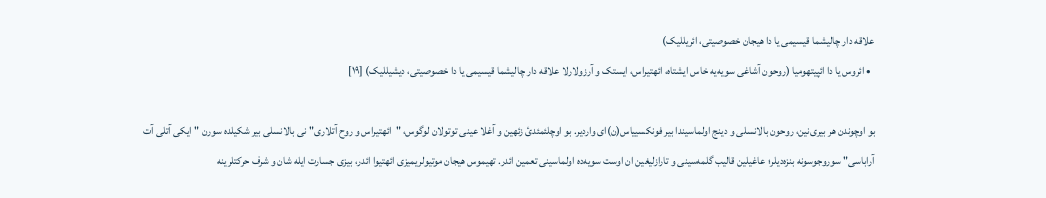علاقه دار چالیشما قیسیمی يا دا هيجان خصوصیتی، ائریللیک)
  • ائروس يا دا ائپیتهومیا (روحون آشاغی سویه‌يه خاس ایشتاه، ائهتیراس، ایستک و آرزولارلا علاقه دار چالیشما قیسیمی يا دا خصوصیتی، دیشیللیک) [۱۹]

بو اوچوندن هر بیری‌نین، روحون بالانسلی و دینج اولماسیندا بیر فونکسیياس(ن)ای واردیر. بو اوچلئمئدئ زئهین و آغلا عینی توتولان لوگوس، "ائهتیراس و روح آتلاری"نی بالانسلی بیر شکیلده سورن "ایکی آتلی آت آراباسی" سوروجوسونه بنزه‌دیلر؛ عاغیلین قالیب گلمه‌سینی و تارازلیغین ان اوست سویه‌ده اولماسینی تعمین ائدر. تهيموس هيجان موتیولریمیزی ائهتیوا ائدر، بیزی جسارت ایله شان و شرف حرکتلرینه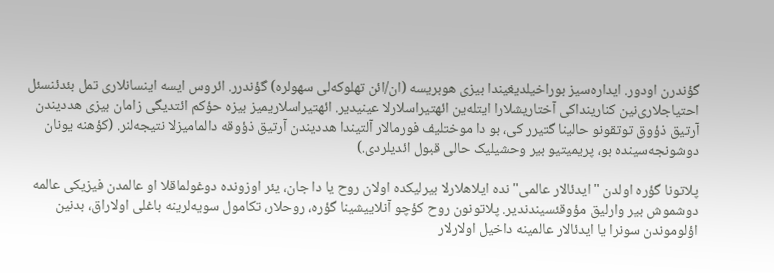گؤندرن اودور. ایداره‌سیز بوراخیلدیغیندا بیزی هوبریسه (ان/ائن تهلوکه‌لی سهولره) گؤندرر. ائروس ایسه اینسانلاری تمل بئدئنسئل احتیاجلاری‌نین کنارینداکی آختاریشلارا ایتله‌ين ائهتیراسلارلا عینیدیر. ائهتیراسلاریمیز بیزه حؤکم ائتدیگی زامان بیزی هددیندن آرتیق ذؤوق توتقونو حالینا گتیرر کی، بو دا موختلیف فورمالار آلتیندا هددیندن آرتیق ذؤوقه دالمامیزلا نتیجه‌لنر. (کؤهنه يونان دوشونجه‌سینده بو، پریمیتیو بیر وحشیلیک حالی قبول ائدیلردی.)

پلاتونا گؤره اولدن "ایدئالار عالمی"نده ایلاهلارلا بیرلیکده اولان روح يا دا جان، يئر اوزونده دوغولماقلا او عالمدن فیزیکی عالمه دوشموش بیر وارلیق مؤوقئسیندندیر. پلاتونون روح کؤچو آنلايیشینا گؤره، روحلار، تکامول سویه‌لرینه باغلی اولاراق، بدنین اؤلوموندن سونرا يا ایدئالار عالمینه داخیل اولارلار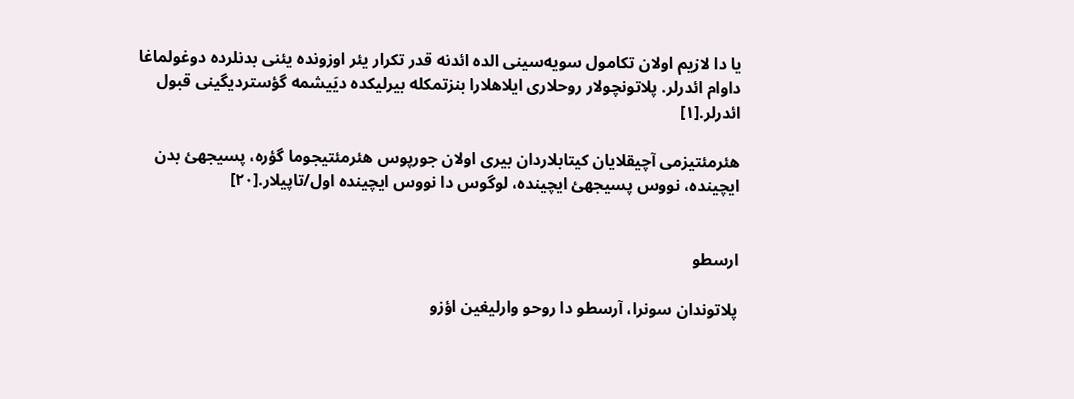يا دا لازیم اولان تکامول سویه‌سینی الده ائدنه قدر تکرار يئر اوزونده يئنی بدنلرده دوغولماغا داوام ائدرلر. پلاتونچولار روحلاری ایلاهلارا بنزتمکله بیرلیکده ديَیشمه گؤستردیگینی قبول ائدرلر.[۱]

هئرمئتیزمی آچیقلايان کیتابلاردان بیری اولان جورپوس هئرمئتیجوما گؤره، پسيجهئ بدن ایچینده، نووس پسيجهئ ایچینده، لوگوس دا نووس ایچینده اول/تاپیلار.[۲۰]


ارسطو

پلاتوندان سونرا، آرسطو دا روحو وارلیغین اؤزو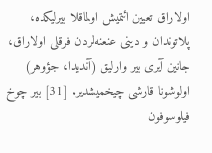اولاراق تعیین ائتمیش اولماقلا بیرلیکده، پلاتوندان و دینی عنعنه‌لردن فرقلی اولاراق، جانین آيری بیر وارلیق (آندیدا، جؤوهر) اولوشونا قارشی چیخمیشدیر. [31] بیر چوخ فیلوسوفون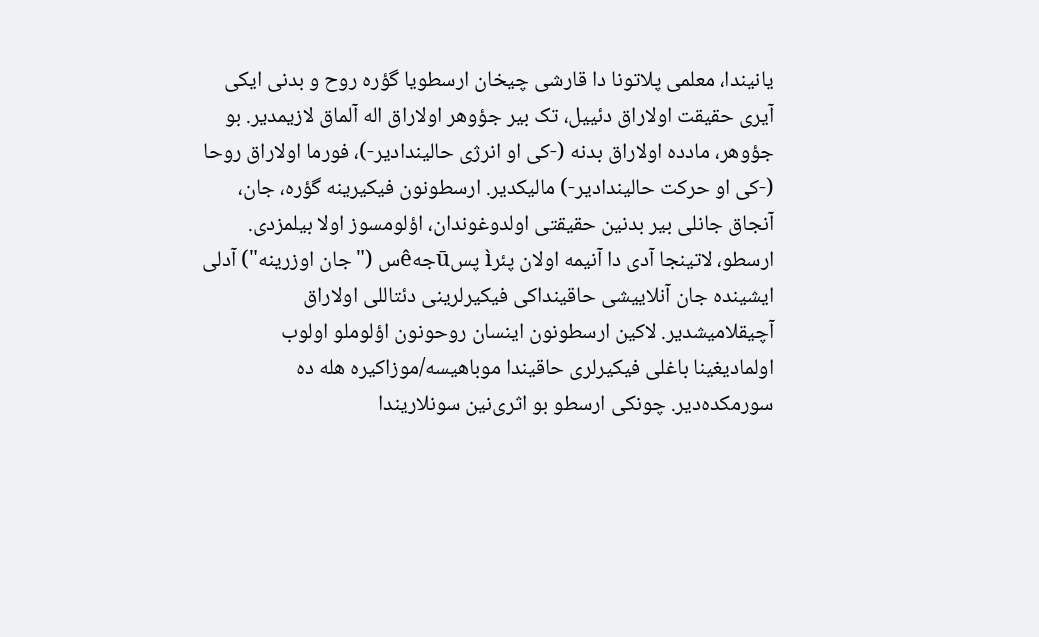يانیندا، معلمی پلاتونا دا قارشی چیخان ارسطويا گؤره روح و بدنی ایکی آيری حقیقت اولاراق دئيیل، تک بیر جؤوهر اولاراق اله آلماق لازیمدیر. بو جؤوهر، مادده اولاراق بدنه (-کی او انرژی حالیندادیر-)، فورما اولاراق روحا (-کی او حرکت حالیندادیر-) مالیکدیر. ارسطونون فیکیرینه گؤره، جان، آنجاق جانلی بیر بدنین حقیقتی اولدوغوندان، اؤلومسوز اولا بیلمزدی. ارسطو، لاتینجا آدی دا آنیمه اولان پئرì پسūجهêس ("جان اوزرینه") آدلی ایشینده جان آنلايیشی حاقینداکی فیکیرلرینی دئتاللی اولاراق آچیقلامیشدیر. لاکین ارسطونون اینسان روحونون اؤلوملو اولوب اولمادیغینا باغلی فیکیرلری حاقیندا موباهیسه/موزاکیره هله ده سورمکده‌دیر. چونکی ارسطو بو اثری‌نین سونلاریندا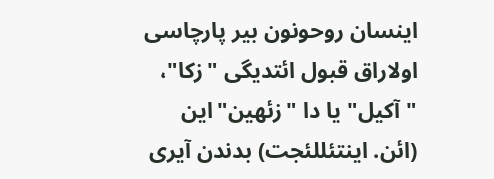اینسان روحونون بیر پارچاسی اولاراق قبول ائتدیگی "زکا"، "آکیل" يا دا "زئهین"این (ائن. اینتئللئجت) بدندن آيری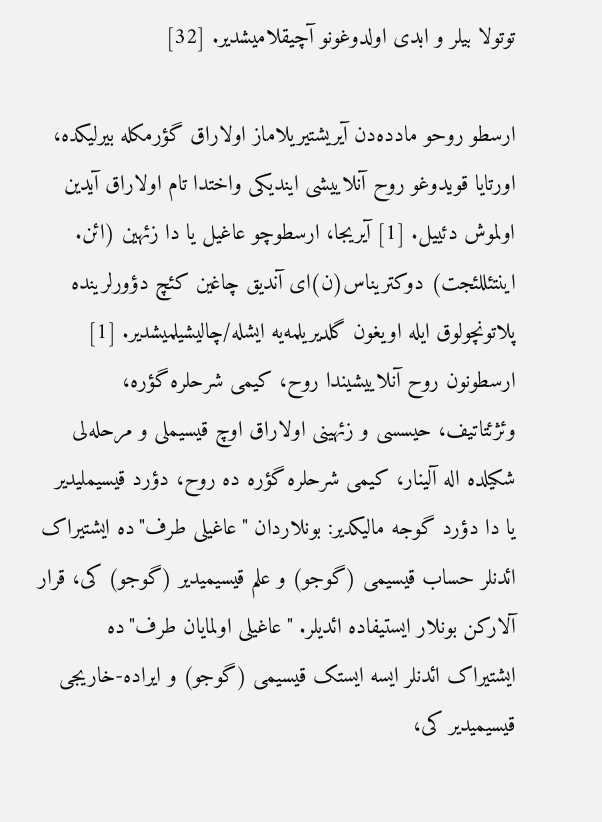توتولا بیلر و ابدی اولدوغونو آچیقلامیشدیر. [32]

ارسطو روحو مادده‌دن آيریشتیریلاماز اولاراق گؤرمکله بیرلیکده، اورتايا قويدوغو روح آنلايیشی ایندیکی واختدا تام اولاراق آيدین اولموش دئيیل. [1] آيریجا، ارسطوچو عاغیل يا دا زئهین (ائن. اینتئللئجت) دوکتریناس(ن)ای آندیق چاغین کئچ دؤورلرینده پلاتونچولوق ایله اويغون گلدیریلمه‌يه ایشله/چالیشیلمیشدیر. [1] ارسطونون روح آنلايیشیندا روح، کیمی شرحلره گؤره، وئژئتاتیف، حیسسی و زئهینی اولاراق اوچ قیسیملی و مرحله‌لی شکیلده اله آلینار، کیمی شرحلره گؤره ده روح، دؤرد قیسیملیدیر يا دا دؤرد گوجه مالیکدیر: بونلاردان "عاغیلی طرف"ده ایشتیراک ائدنلر حساب قیسیمی (گوجو) و علم قیسیمیدیر (گوجو) کی، قرار آلارکن بونلار ایستیفاده ائدیلر. "عاغیلی اولمايان طرف"ده ایشتیراک ائدنلر ایسه ایستک قیسیمی (گوجو) و ایراده-خاریجی قیسیمیدیر کی،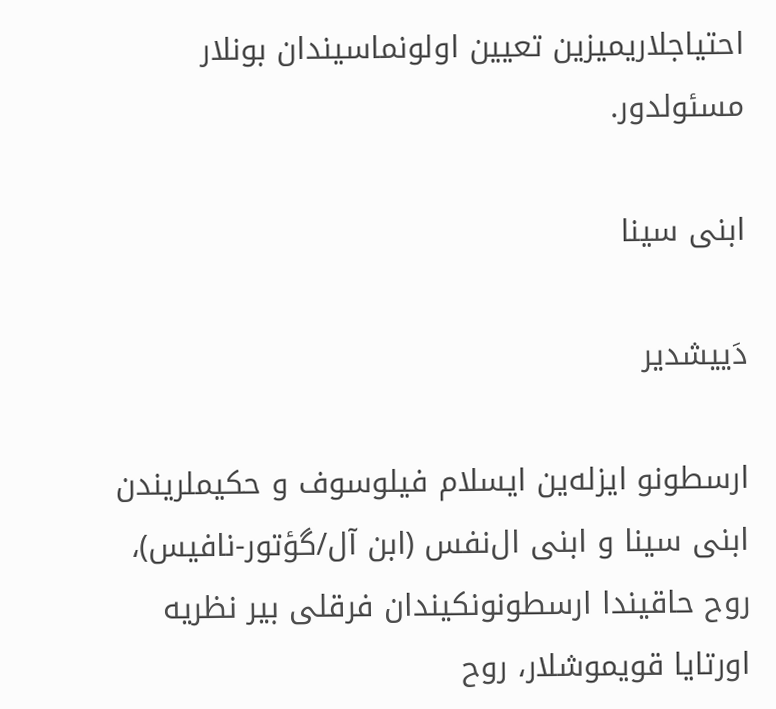احتیاجلاریمیزین تعیین اولونماسیندان بونلار مسئولدور.

ابنی سینا

دَییشدیر

ارسطونو ایزله‌ين ایسلام فیلوسوف و حکیملریندن ابنی سینا و ابنی ال‌نفس (ابن آل/گؤتور-نافیس)، روح حاقیندا ارسطونونکیندان فرقلی بیر نظریه اورتايا قويموشلار، روح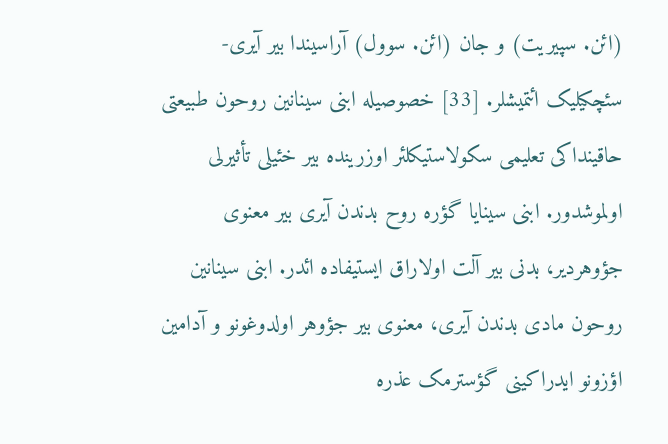(ائن. سپیریت) و جان (ائن. سوول) آراسیندا بیر آيری-سئچکیلیک ائتمیشلر. [33] خصوصیله ابنی سینانین روحون طبیعتی حاقینداکی تعلیمی سکولاستیکلئر اوزرینده بیر خئيلی تأثیرلی اولموشدور. ابنی سینايا گؤره روح بدندن آيری بیر معنوی جؤوهردیر، بدنی بیر آلت اولاراق ایستیفاده ائدر. ابنی سینانین روحون مادی بدندن آيری، معنوی بیر جؤوهر اولدوغونو و آدامین اؤزونو ایدراکینی گؤسترمک عذره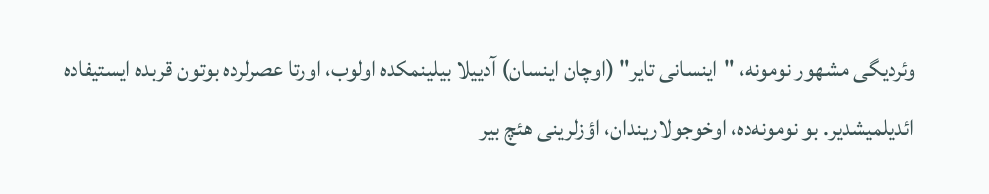وئردیگی مشهور نومونه، "اینسانی تایر" (اوچان اینسان) آدیيلا بیلینمکده اولوب، اورتا عصرلرده بوتون قربده ایستیفاده ائدیلمیشدیر. بو نومونه‌ده، اوخوجولاریندان، اؤزلرینی هئچ بیر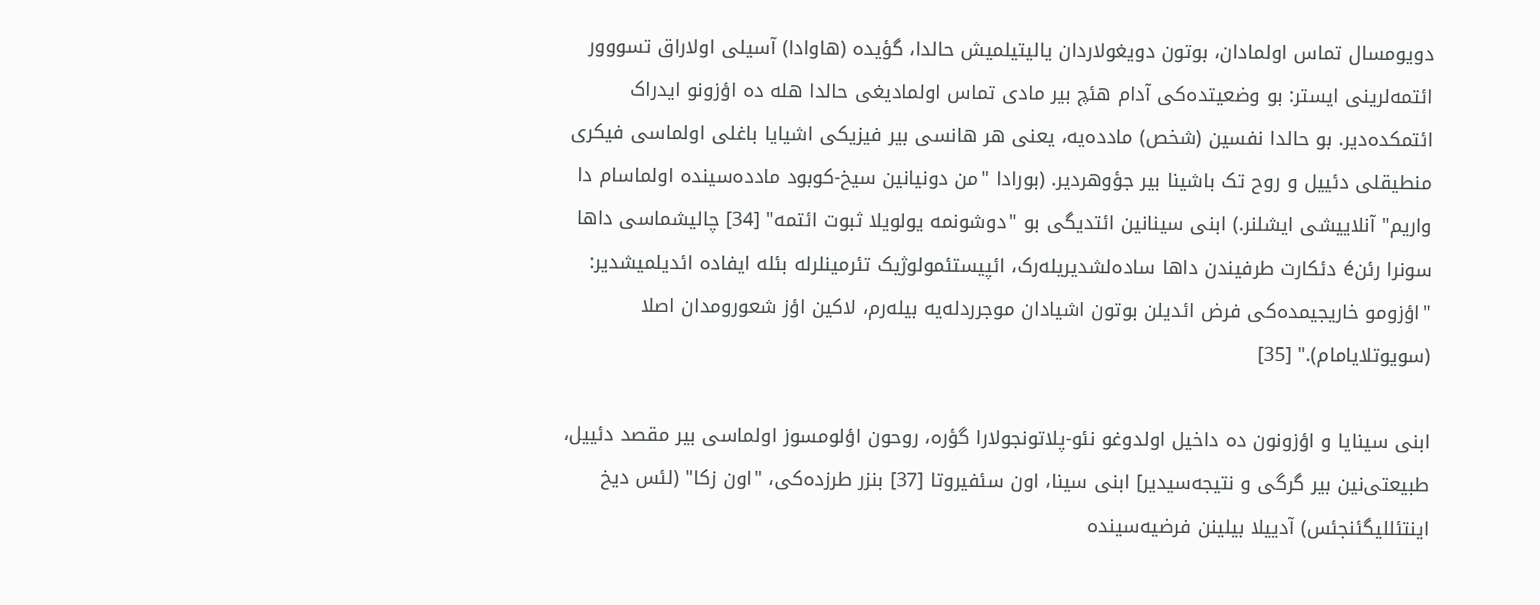دويومسال تماس اولمادان، بوتون دويغولاردان يالیتیلمیش حالدا، گؤيده (هاوادا) آسیلی اولاراق تسووور ائتمه‌لرینی ایستر: بو وضعیتده‌کی آدام هئچ بیر مادی تماس اولمادیغی حالدا هله ده اؤزونو ایدراک ائتمکده‌دیر. بو حالدا نفسین (شخص) مادده‌يه، یعنی هر هانسی بیر فیزیکی اشيايا باغلی اولماسی فیکری منطیقلی دئيیل و روح تک باشینا بیر جؤوهردیر. (بورادا "من دونيانین سیخ-کوبود مادده‌سینده اولماسام دا واریم" آنلايیشی ایشلنر.) ابنی سینانین ائتدیگی بو "دوشونمه يولويلا ثبوت ائتمه" [34] چالیشماسی داها سونرا رئنé دئکارت طرفیندن داها ساده‌لشدیریله‌رک، ائپیستئمولوژیک تئرمینلرله بئله ایفاده ائدیلمیشدیر: "اؤزومو خاریجیمده‌کی فرض ائدیلن بوتون اشيادان موجرردله‌يه بیله‌رم، لاکین اؤز شعورومدان اصلا (سويوتلايامام)." [35]

ابنی سینايا و اؤزونون ده داخیل اولدوغو نئو-پلاتونجولارا گؤره، روحون اؤلومسوز اولماسی بیر مقصد دئيیل، طبیعتی‌نین بیر گرگی و نتیجه‌سیدیر] ابنی سینا، اون سئفیروتا [37] بنزر طرزده‌کی، "اون زکا" (لئس دیخ اینتئللیگئنجئس) آدیيلا بیلینن فرضیه‌سینده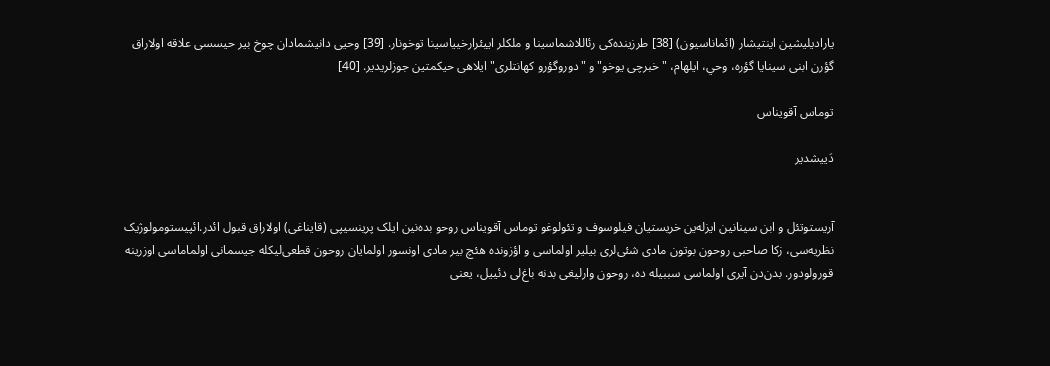يارادیلیشین اینتیشار (ائماناسيون) [38] طرزینده‌کی رئاللاشماسینا و ملکلر ایيئرارخیياسینا توخونار. [39] وحيی دانیشمادان چوخ بیر حیسسی علاقه اولاراق گؤرن ابنی سینايا گؤره، وحي، ایلهام، "خبرچی يوخو" و "دوروگؤرو کهانتلری" ایلاهی حیکمتین جوزلریدیر. [40]

توماس آقویناس

دَییشدیر


آریستوتئل و ابن سینانین ایزله‌ین خریستیان فیلوسوف و تئولوغو توماس آقویناس روحو بده‌نین ایلک پرینسیپی (قایناغی) اولاراق قبول ائدر.ائپیستومولوژیک نظریه‌سی، زکا صاحبی روحون بوتون مادی شئی‌لری بیلیر اولماسی و اؤزونده هئچ بیر مادی اونسور اولمایان روحون قطعی‌لیکله جیسمانی اولماماسی اوزرینه قورولودور. بدن‌دن آیری اولماسی سببیله ده، روحون وارلیغی بدنه باغ‌لی دئییل، یعنی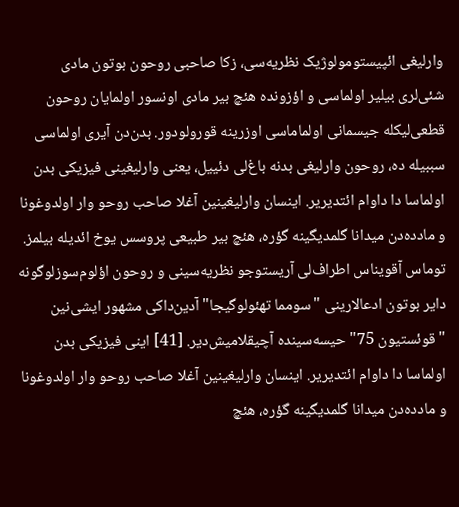وارلیغی ائپیستومولوژیک نظریه‌سی، زکا صاحبی روحون بوتون مادی شئی‌لری بیلیر اولماسی و اؤزونده هئچ بیر مادی اونسور اولمایان روحون قطعی‌لیکله جیسمانی اولماماسی اوزرینه قورولودور. بدن‌دن آیری اولماسی سببیله ده، روحون وارلیغی بدنه باغ‌لی دئییل، یعنی وارلیغینی فیزیکی بدن اولماسا دا داوام ائتدیریر. اینسان وارلیغینین آغلا صاحب روحو وار اولدوغونا و مادده‌دن میدانا گلمدیگینه گؤره، هئچ بیر طبیعی پروسس یوخ ائدیله بیلمز. توماس آقویناس اطراف‌لی آریستوجو نظریه‌سینی و روحون اؤلوم‌سوزلوگونه دایر بوتون ادعالارینی "سومما تهئولوگیجا" آدین‌داکی مشهور ایشی‌نین "قوئستیون 75" حیسه‌سینده آچیقلامیش‌دیر. [41] اینی فیزیکی بدن اولماسا دا داوام ائتدیریر. اینسان وارلیغینین آغلا صاحب روحو وار اولدوغونا و مادده‌دن میدانا گلمدیگینه گؤره، هئچ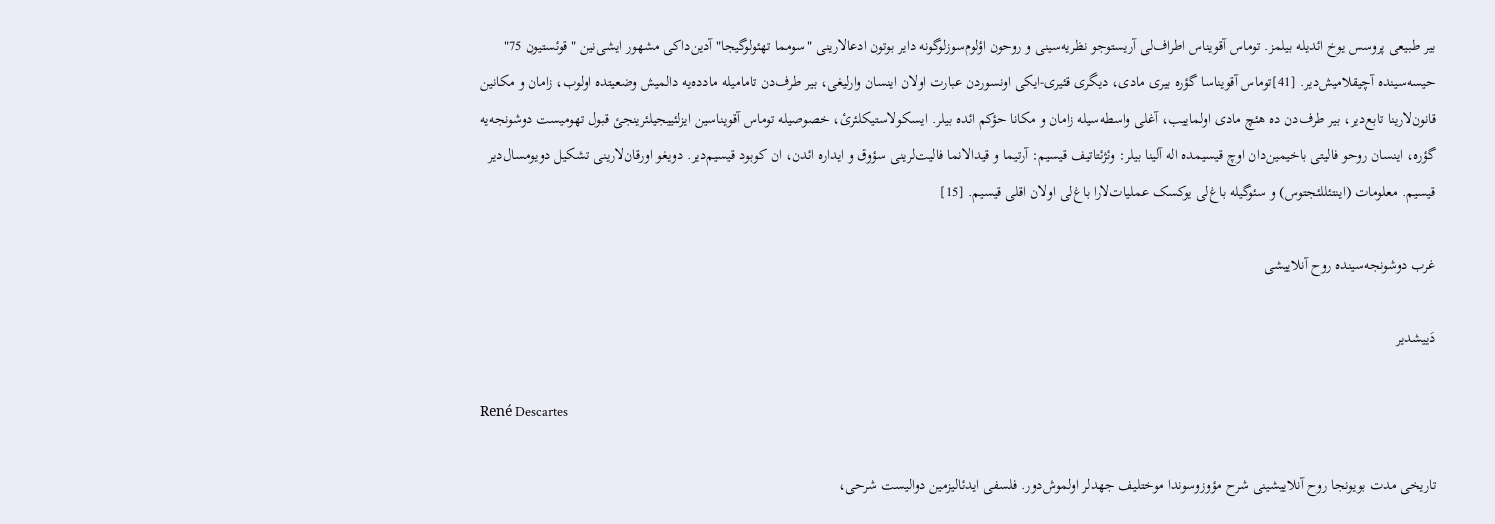بیر طبیعی پروسس یوخ ائدیله بیلمز. توماس آقویناس اطراف‌لی آریستوجو نظریه‌سینی و روحون اؤلوم‌سوزلوگونه دایر بوتون ادعالارینی "سومما تهئولوگیجا" آدین‌داکی مشهور ایشی‌نین "قوئستیون 75" حیسه‌سینده آچیقلامیش‌دیر. [41]توماس آقویناسا گؤره بیری مادی، دیگری قئیری-ایکی اونسوردن عبارت اولان اینسان وارلیغی، بیر طرف‌دن تامامیله مادده‌یه دالمیش وضعیتده اولوب، زامان و مکانین قانون‌لارینا تابع‌دیر، بیر طرف‌دن ده هئچ مادی اولماییب، آغلی واسطه‌سیله زامان و مکانا حؤکم ائده بیلر. ایسکولاستیکلئرئ، خصوصیله توماس آقویناسین ایزلئییجیلئرینجئ قبول تهومیست دوشونجه‌یه گؤره، اینسان روحو فالیتی باخیمین‌دان اوچ قیسیمده اله آلینا بیلر: وئژئتاتیف قیسیم: آرتیما و قیدالانما فالیت‌لرینی سؤوق و ایداره ائدن، ان کوبود قیسیم‌دیر. دویغو اورقان‌لارینی تشکیل دویومسال‌دیر قیسیم. معلومات (اینتئللئجتوس) و سئوگیله باغ‌لی یوکسک عملیات‌لارا باغ‌لی اولان اقلی قیسیم. [15]

غرب دوشونجه‌سینده روح آنلاییشی

دَییشدیر

René Descartes

تاریخی مدت بویونجا روح آنلاییشینی شرح مؤوزوسوندا موختلیف جهدلر اولموش‌دور. فلسفی ایدئالیزمین دوالیست شرحی،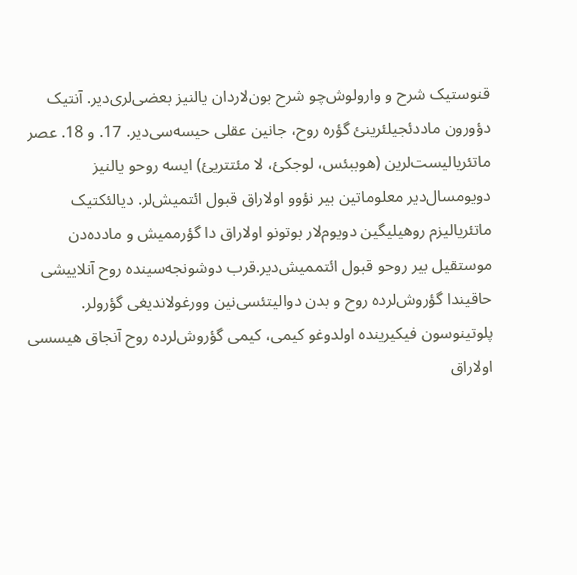قنوستیک شرح و وارولوش‌چو شرح بون‌لاردان یالنیز بعضی‌لری‌دیر. آنتیک دؤورون ماددئجیلئرینئ گؤره روح، جانین عقلی حیسه‌سی‌دیر. 17. و 18. عصر ماتئریالیست‌لرین (هوببئس، لوجکئ، لا مئتتریئ) ایسه روحو یالنیز دویومسال‌دیر معلوماتین بیر نؤوو اولاراق قبول ائتمیش‌لر. دیالئکتیک ماتئریالیزم روهیلیگین دویوم‌لار بوتونو اولاراق دا گؤرممیش و مادده‌دن موستقیل بیر روحو قبول ائتممیش‌دیر.قرب دوشونجه‌سینده روح آنلاییشی حاقیندا گؤروش‌لرده روح و بدن دوالیتئسی‌نین وورغولاندیغی گؤرولر. پلوتینوسون فیکیرینده اولدوغو کیمی، کیمی گؤروش‌لرده روح آنجاق هیسسی اولاراق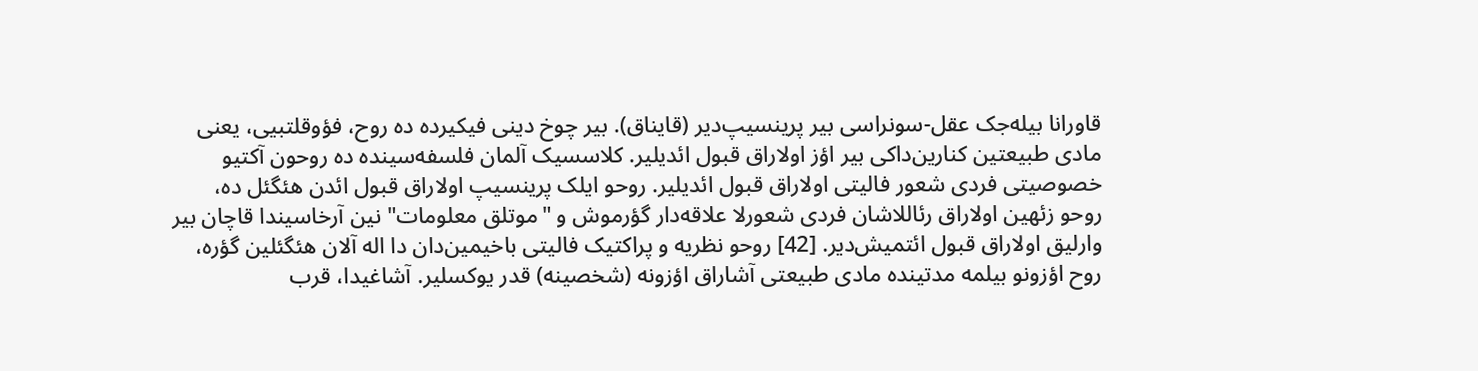قاورانا بیله‌جک عقل-سونراسی بیر پرینسیپ‌دیر (قایناق). بیر چوخ دینی فیکیرده ده روح، فؤوقلتبیی، یعنی مادی طبیعتین کنارین‌داکی بیر اؤز اولاراق قبول ائدیلیر. کلاسسیک آلمان فلسفه‌سینده ده روحون آکتیو خصوصیتی فردی شعور فالیتی اولاراق قبول ائدیلیر. روحو ایلک پرینسیپ اولاراق قبول ائدن هئگئل ده، روحو زئهین اولاراق رئاللاشان فردی شعورلا علاقه‌دار گؤرموش و "موتلق معلومات" نین آرخاسیندا قاچان بیر وارلیق اولاراق قبول ائتمیش‌دیر. [42] روحو نظریه و پراکتیک فالیتی باخیمین‌دان دا اله آلان هئگئلین گؤره، روح اؤزونو بیلمه مدتینده مادی طبیعتی آشاراق اؤزونه (شخصینه) قدر یوکسلیر. آشاغیدا، قرب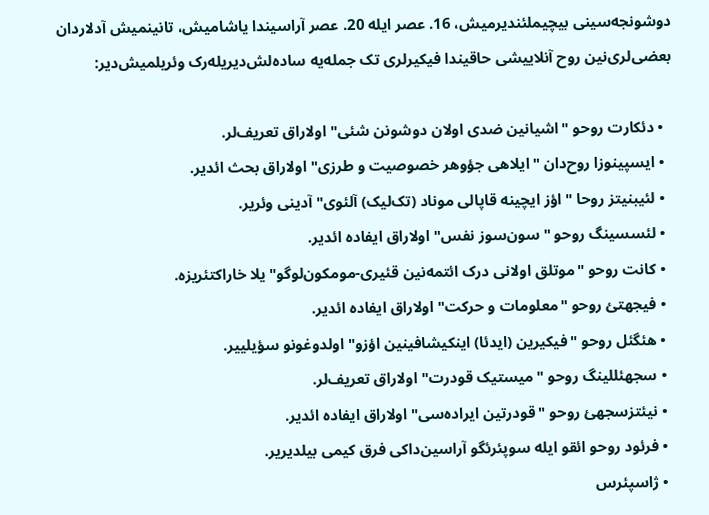دوشونجه‌سینی بیچیملئندیرمیش، 16. عصر ایله 20. عصر آراسیندا یاشامیش، تانینمیش آدلاردان بعضی‌لری‌نین روح آنلاییشی حاقیندا فیکیرلری تک جمله‌یه ساده‌لش‌دیریله‌رک وئریلمیش‌دیر:

  • دئکارت روحو "اشیانین ضدی اولان دوشونن شئی" اولاراق تعریف‌لر.
  • ایسپینوزا روح‌دان "ایلاهی جؤوهر خصوصیت و طرزی" اولاراق بحث ائدیر.
  • لئیبنیتز روحا "اؤز ایچینه قاپالی موناد (تک‌لیک) آلئوی" آدینی وئریر.
  • لئسسینگ روحو "سون‌سوز نفس" اولاراق ایفاده ائدیر.
  • کانت روحو "موتلق اولانی درک ائتمه‌نین قئیری-مومکون‌لوگو" یلا خاراکتئریزه.
  • فیجهتئ روحو "معلومات و حرکت" اولاراق ایفاده ائدیر.
  • هئگئل روحو "فیکیرین (ایدئا) اینکیشافینین اؤزو" اولدوغونو سؤیلییر.
  • سجهئللینگ روحو "میستیک قودرت" اولاراق تعریف‌لر.
  • نیئتزسجهئ روحو "قودرتین ایراده‌سی" اولاراق ایفاده ائدیر.
  • فرئود روحو ائقو ایله سوپئرئگو آراسین‌داکی فرق کیمی بیلدیریر.
  • ژاسپئرس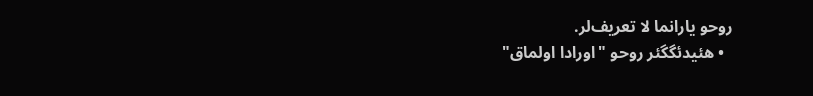روحو یارانما لا تعریف‌لر.
  • هئیدئگگئر روحو "اورادا اولماق"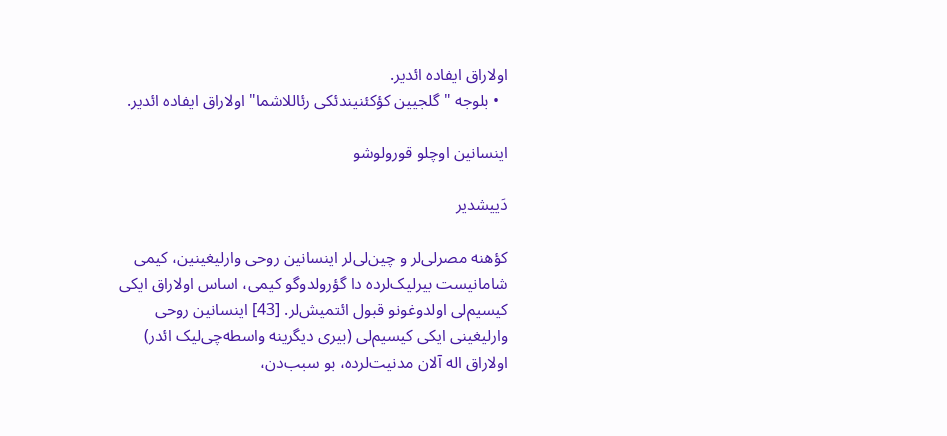اولاراق ایفاده ائدیر.
  • بلوجه "گلجیین کؤکئنیندئکی رئاللاشما" اولاراق ایفاده ائدیر.

اینسانین اوچلو قورولوشو

دَییشدیر

کؤهنه مصرلی‌لر و چین‌لی‌لر اینسانین روحی وارلیغینین، کیمی شامانیست بیرلیک‌لرده دا گؤرولدوگو کیمی، اساس اولاراق ایکی کیسیم‌لی اولدوغونو قبول ائتمیش‌لر. [43] اینسانین روحی وارلیغینی ایکی کیسیم‌لی (بیری دیگرینه واسطه‌چی‌لیک ائدر) اولاراق اله آلان مدنیت‌لرده، بو سبب‌دن،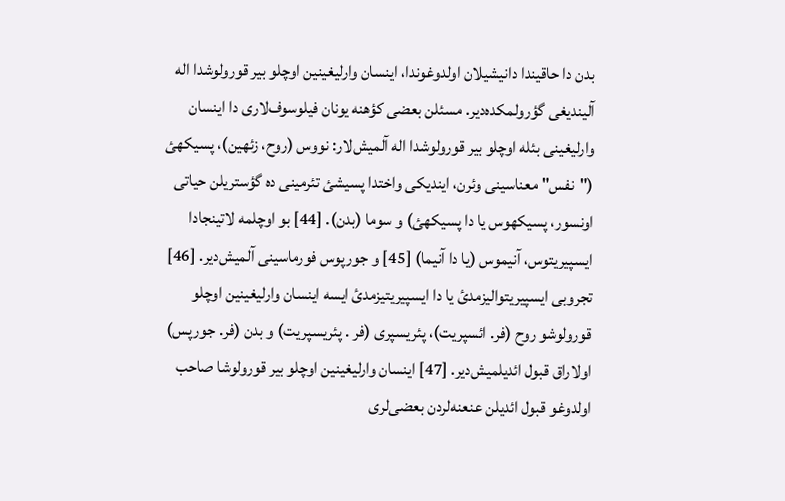بدن دا حاقیندا دانیشیلان اولدوغوندا، اینسان وارلیغینین اوچلو بیر قورولوشدا اله آلیندیغی گؤرولمکده‌دیر. مسئلن بعضی کؤهنه یونان فیلوسوف‌لاری دا اینسان وارلیغینی بئله اوچلو بیر قورولوشدا اله آلمیش‌لار: نووس (روح، زئهین)، پسیکهئ ("نفس" معناسینی وئرن، ایندیکی واختدا پسیشئ تئرمینی ده گؤستریلن حیاتی اونسور، پسیکهوس یا دا پسیکهئ) و سوما (بدن). [44] بو اوچلمه لاتینجادا ایسپیریتوس، آنیموس (یا دا آنیما) [45] و جورپوس فورماسینی آلمیش‌دیر. [46] تجروبی ایسپیریتوالیزمدئ یا دا ایسپیریتیزمدئ ایسه اینسان وارلیغینین اوچلو قورولوشو روح (فر. ائسپریت)، پئریسپری (فر . پئریسپریت) و بدن (فر. جورپس) اولاراق قبول ائدیلمیش‌دیر. [47] اینسان وارلیغینین اوچلو بیر قورولوشا صاحب اولدوغو قبول ائدیلن عنعنه‌لردن بعضی‌لری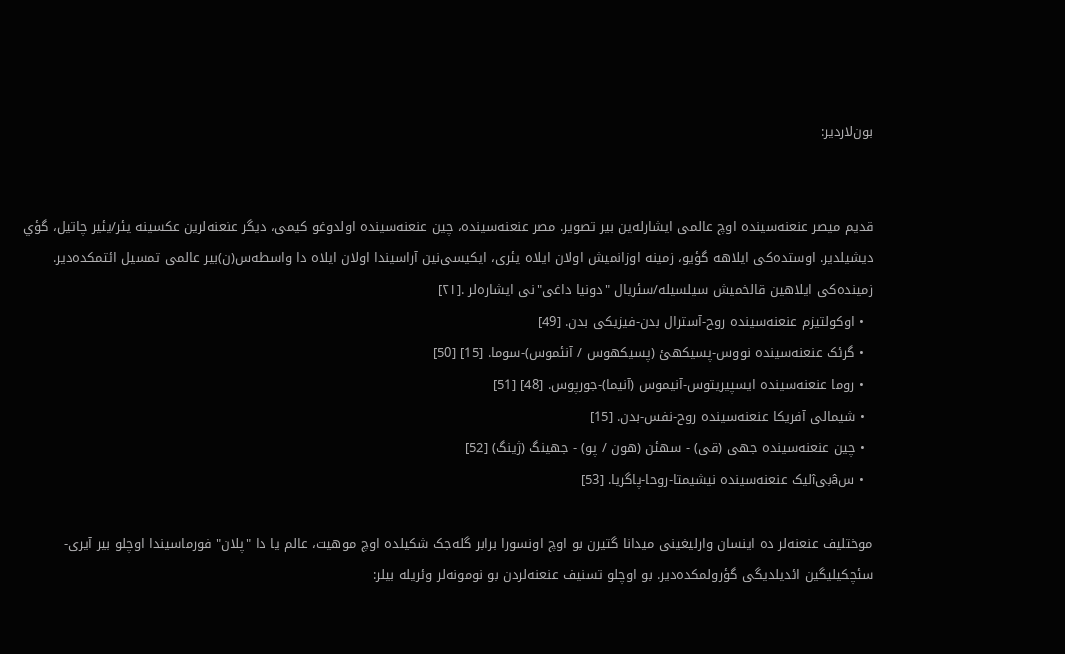بون‌لاردیر:


قدیم میصر عنعنه‌سینده اوچ عالمی ایشارله‌ين بیر تصویر. مصر عنعنه‌سینده، چین عنعنه‌سینده اولدوغو کیمی، دیگر عنعنه‌لرین عکسینه يئر/يئير چاتیل، گؤي دیشیلدیر. اوستده‌کی ایلاهه گؤيو، زمینه اوزانمیش اولان ایلاه يئری، ایکیسی‌نین آراسیندا اولان ایلاه دا واسطه‌س(ن)بیر عالمی تمسیل ائتمکده‌دیر. زمینده‌کی ایلاهین قالخمیش سیلسیله/سئریال "دونيا داغی"نی ایشاره‌لر .[۲۱]
  • اوکولتیزم عنعنه‌سینده روح-آسترال بدن-فیزیکی بدن. [49]
  • گرئک عنعنه‌سینده نووس-پسیکهئ (پسیکهوس / آنئموس)-سوما. [15] [50]
  • روما عنعنه‌سینده ایسپیریتوس-آنیموس (آنیما)-جورپوس. [48] [51]
  • شیمالی آفریکا عنعنه‌سینده روح-نفس-بدن. [15]
  • چین عنعنه‌سینده جهی (قی) - سهئن (هون / پو) - جهینگ (ژینگ) [52]
  • سâبیîلیک عنعنه‌سینده نیشیمتا-روحا-پاگریا. [53]

موختلیف عنعنه‌لر ده اینسان وارلیغینی میدانا گتیرن بو اوچ اونسورا برابر گله‌جک شکیلده اوچ موهیت، عالم یا دا "پلان" فورماسیندا اوچلو بیر آیری-سئچکیلیگین ائدیلدیگی گؤرولمکده‌دیر. بو اوچلو تسنیف عنعنه‌لردن بو نومونه‌لر وئریله بیلر: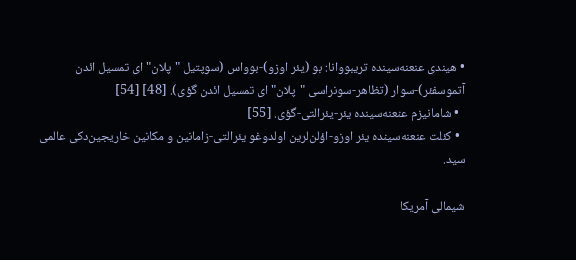• هیندی عنعنه‌سینده تریبووانا: بو (یئر اوزو)-بوواس (سوپتیل "پلان" ای تمسیل ائدن آتموسفئر)-سوار (تظاهر-سونراسی "پلان" ای تمسیل ائدن گؤی). [48] [54]
  • شامانیزم عنعنه‌سینده یئر-یئرالتی-گؤی. [55]
  • کئلت عنعنه‌سینده یئر اوزو-اؤلن‌لرین اولدوغو یئرالتی-زامانین و مکانین خاریجین‌دکی عالمی سید.

شیمالی آمریکا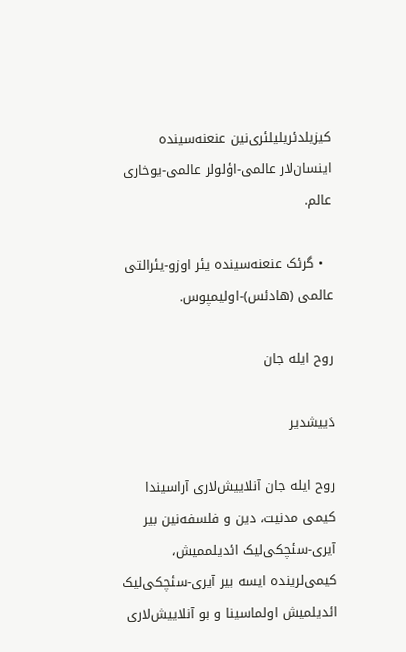کیزیلدئریلیلئری‌نین عنعنه‌سینده اینسان‌لار عالمی-اؤلولر عالمی-یوخاری عالم.

  • گرئک عنعنه‌سینده یئر اوزو-یئرالتی عالمی (هادئس)-اولیمپوس.

روح ایله جان

دَییشدیر

روح ایله جان آنلاییش‌لاری آراسیندا کیمی مدنیت، دین و فلسفه‌نین بیر آیری-سئچکی‌لیک ائدیلممیش، کیمی‌لرینده ایسه بیر آیری-سئچکی‌لیک ائدیلمیش اولماسینا و بو آنلاییش‌لاری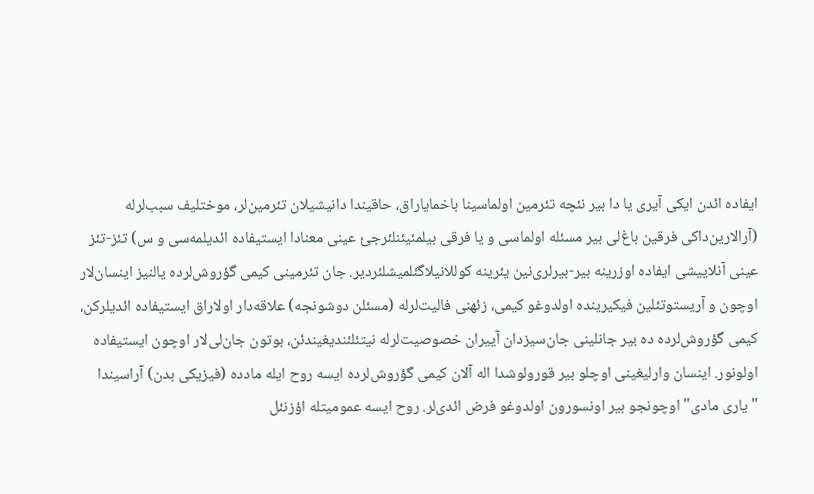ایفاده ائدن ایکی آیری یا دا بیر نئچه تئرمین اولماسینا باخمایاراق، حاقیندا دانیشیلان تئرمین‌لر، موختلیف سبب‌لرله (آرالارین‌داکی فرقین باغ‌لی بیر مسئله اولماسی و یا فرقی بیلمئیئنلئرجئ عینی معنادا ایستیفاده ائدیلمه‌سی و س) تئز-تئز عینی آنلاییشی ایفاده اوزرینه بیر-بیرلری‌نین یئرینه کوللانیلاگئلمیشلئردیر. جان تئرمینی کیمی گؤروش‌لرده یالنیز اینسان‌لار اوچون و آریستوتئلین فیکیرینده اولدوغو کیمی، زئهنی فالیت‌لرله (مسئلن دوشونجه) علاقه‌دار اولاراق ایستیفاده ائدیلرکن، کیمی گؤروش‌لرده ده بیر جانلینی جان‌سیزدان آییران خصوصیت‌لرله نیتئلئندیغیندئن، بوتون جان‌لی‌لار اوچون ایستیفاده اولونور. اینسان وارلیغینی اوچلو بیر قورولوشدا اله آلان کیمی گؤروش‌لرده ایسه روح ایله مادده (فیزیکی بدن) آراسیندا "یاری مادی" اوچونجو بیر اونسورون اولدوغو فرض ائدی‌لر. روح ایسه عمومیتله اؤزنئل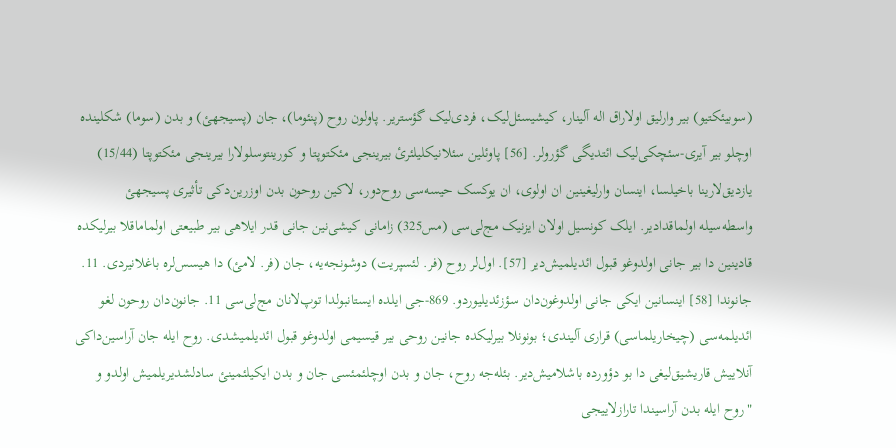(سوبیئکتیو) بیر وارلیق اولاراق اله آلینار، کیشیسئل‌لیک، فردی‌لیک گؤستریر. پاولون روح (پنئوما)، جان (پسیجهئ) و بدن (سوما) شکلینده اوچلو بیر آیری-سئچکی‌لیک ائتدیگی گؤرولر. [56] پاوئلین سئلانیکلیلئرئ بیرینجی مئکتوپتا و کورینتوسلولارا بیرینجی مئکتوپتا (15/44) یازدیق‌لارینا باخیلسا، اینسان وارلیغینین ان اولوی، ان یوکسک حیسه‌سی روح‌دور، لاکین روحون بدن اوزرین‌دکی تأثیری پسیجهئ واسطه‌سیله اولماقدادیر. ایلک کونسیل اولان ایزنیک مج‌لی‌سی (مس325) زامانی کیشی‌نین جانی قدر ایلاهی بیر طبیعتی اولماماقلا بیرلیکده قادینین دا بیر جانی اولدوغو قبول ائدیلمیش‌دیر [57]. اول‌لر روح (فر. لئسپریت) دوشونجه‌یه، جان (فر. لامئ) دا هیسس‌لره باغلانیردی. 11. جانوندا [58] اینسانین ایکی جانی اولدوغون‌دان سؤزئدیلیوردو. 869-جی ایلده ایستانبولدا توپ‌لانان مج‌لی‌سی 11. جانون‌دان روحون لغو ائدیلمه‌سی (چیخاریلماسی) قراری آلیندی؛ بونونلا بیرلیکده جانین روحی بیر قیسیمی اولدوغو قبول ائدیلمیشدی. روح ایله جان آراسین‌داکی آنلاییش قاریشیق‌لیغی دا بو دؤورده باشلامیش‌دیر. بئله‌جه روح، جان و بدن اوچلئمئسی جان و بدن ایکیلئمینئ سادلشدیریلمیش اولدو و "روح ایله بدن آراسیندا تارازلاییجی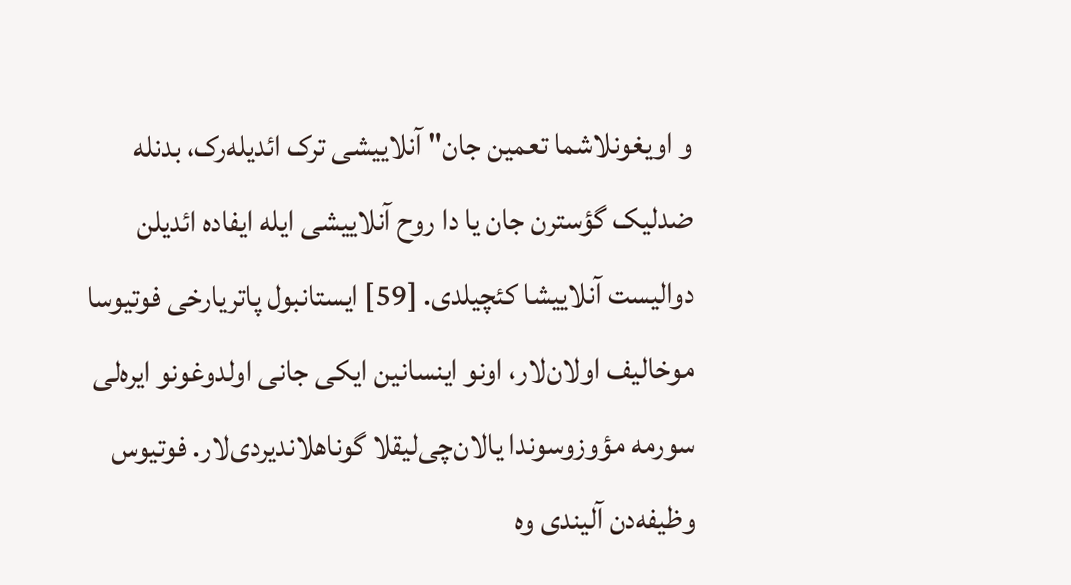و اویغونلاشما تعمین جان" آنلاییشی ترک ائدیله‌رک، بدنله ضدلیک گؤسترن جان یا دا روح آنلاییشی ایله ایفاده ائدیلن دوالیست آنلاییشا کئچیلدی. [59] ایستانبول پاتریارخی فوتیوسا موخالیف اولان‌لار، اونو اینسانین ایکی جانی اولدوغونو ایره‌لی سورمه مؤوزوسوندا یالان‌چی‌لیقلا گوناهلاندیردی‌لار. فوتیوس وظیفه‌دن آلیندی وه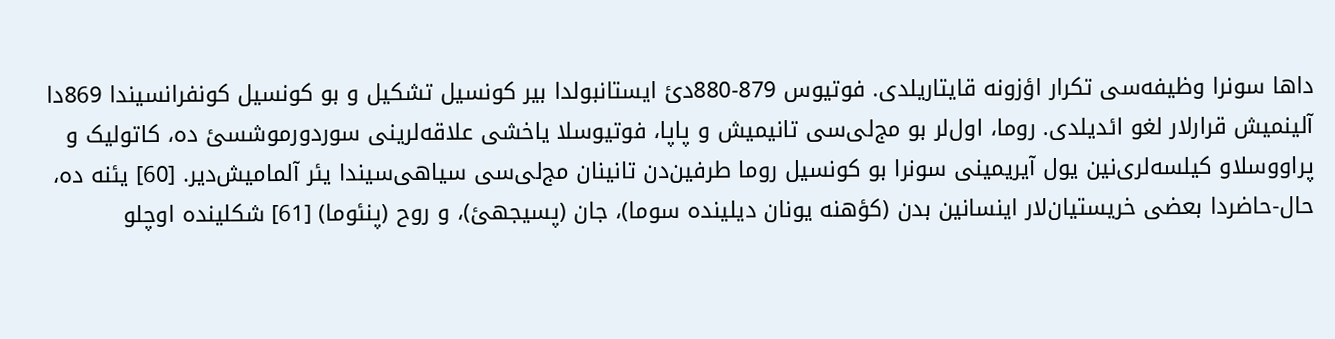داها سونرا وظیفه‌سی تکرار اؤزونه قایتاریلدی. فوتیوس 879-880دئ ایستانبولدا بیر کونسیل تشکیل و بو کونسیل کونفرانسیندا 869دا آلینمیش قرارلار لغو ائدیلدی. روما، اول‌لر بو مج‌لی‌سی تانیمیش و پاپا، فوتیوسلا یاخشی علاقه‌لرینی سوردورموشسئ ده، کاتولیک و پراووسلاو کیلسه‌لری‌نین یول آیریمینی سونرا بو کونسیل روما طرفین‌دن تانینان مج‌لی‌سی سیاهی‌سیندا یئر آلمامیش‌دیر. [60] یئنه ده، حال-حاضردا بعضی خریستیان‌لار اینسانین بدن (کؤهنه یونان دیلینده سوما)، جان (پسیجهئ)، و روح (پنئوما) [61] شکلینده اوچلو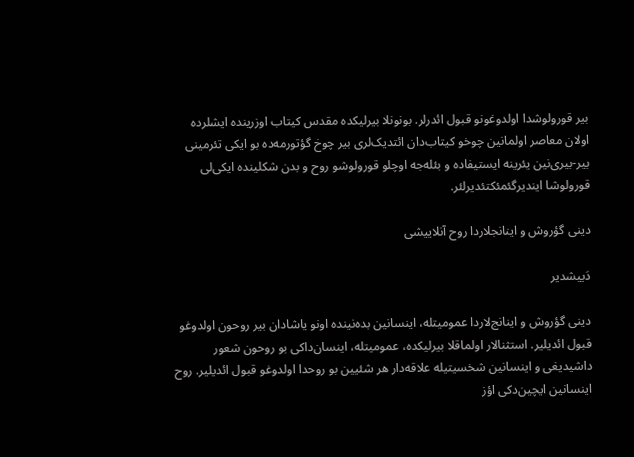بیر قورولوشدا اولدوغونو قبول ائدرلر. بونونلا بیرلیکده مقدس کیتاب اوزرینده ایشلرده اولان معاصر اولمانین چوخو کیتاب‌دان ائتدیک‌لری بیر چوخ گؤتورمه‌ده بو ایکی تئرمینی بیر-بیری‌نین یئرینه ایستیفاده و بئله‌جه اوچلو قورولوشو روح و بدن شکلینده ایکی‌لی قورولوشا ایندیرگئمئکتئدیرلئر.

دینی گؤروش و اینانجلاردا روح آنلايیشی

دَییشدیر

دینی گؤروش و اینانج‌لاردا عمومیتله، اینسانین بده‌نینده اونو یاشادان بیر روحون اولدوغو قبول ائدیلیر. استثنالار اولماقلا بیرلیکده، عمومیتله، اینسان‌داکی بو روحون شعور داشیدیغی و اینسانین شخسیتیله علاقه‌دار هر شئیین بو روحدا اولدوغو قبول ائدیلیر. روح اینسانین ایچین‌دکی اؤز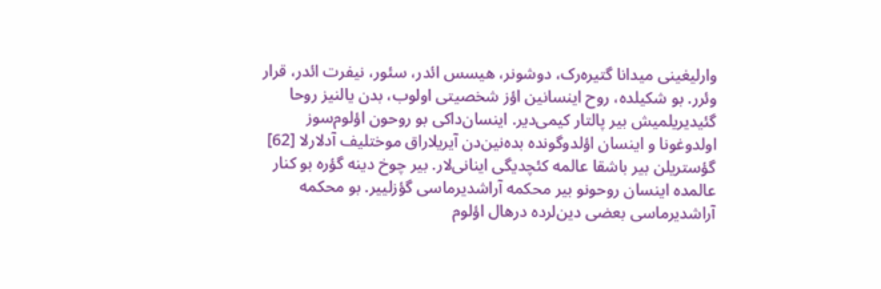وارلیغینی میدانا گتیره‌رک، دوشونر، هیسس ائدر، سئور، نیفرت ائدر، قرار وئرر. بو شکیلده، روح اینسانین اؤز شخصیتی اولوب، بدن یالنیز روحا گئیدیریلمیش بیر پالتار کیمی‌دیر. اینسان‌داکی بو روحون اؤلوم‌سوز اولدوغونا و اینسان اؤلدوگونده بده‌نین‌دن آیریلاراق موختلیف آدلارلا [62] گؤستریلن بیر باشقا عالمه کئچدیگی اینانی‌لار. بیر چوخ دینه گؤره بو کنار عالمده اینسان روحونو بیر محکمه آراشدیرماسی گؤزلییر. بو محکمه آراشدیرماسی بعضی دین‌لرده درهال اؤلوم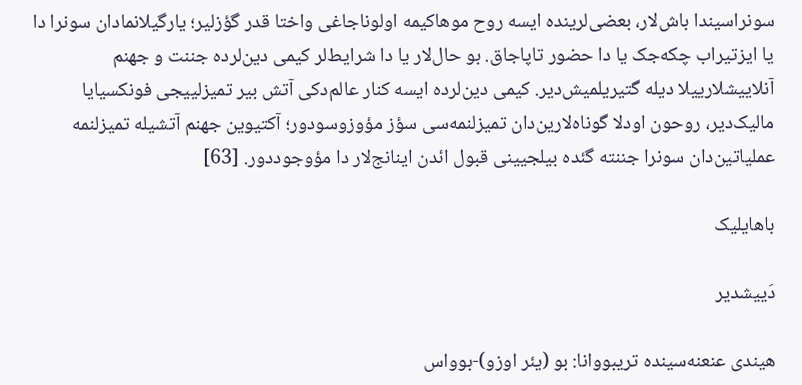سونراسیندا باش‌لار، بعضی‌لرینده ایسه روح موهاکیمه اولوناجاغی واختا قدر گؤزلیر؛ یارگیلانمادان سونرا دا یا ایزتیراب چکه‌جک یا دا حضور تاپاجاق. بو حال‌لار یا دا شرایط‌لر کیمی دین‌لرده جننت و جهنم آنلاییشلارییلا دیله گتیریلمیش‌دیر. کیمی دین‌لرده ایسه کنار عالم‌دکی آتش بیر تمیزلییجی فونکسیایا مالیک‌دیر، روحون اودلا گوناه‌لارین‌دان تمیزلنمه‌سی سؤز مؤوزوسودور؛ آکتیوین جهنم آتشیله تمیزلنمه عملیاتین‌دان سونرا جننته گئده بیلجیینی قبول ائدن اینانج‌لار دا مؤوجوددور. [63]

باهایلیک

دَییشدیر

هیندی عنعنه‌سینده تریبووانا: بو (یئر اوزو)-بوواس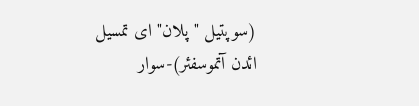(سوپتیل "پلان" ای تمسیل ائدن آتموسفئر)-سوار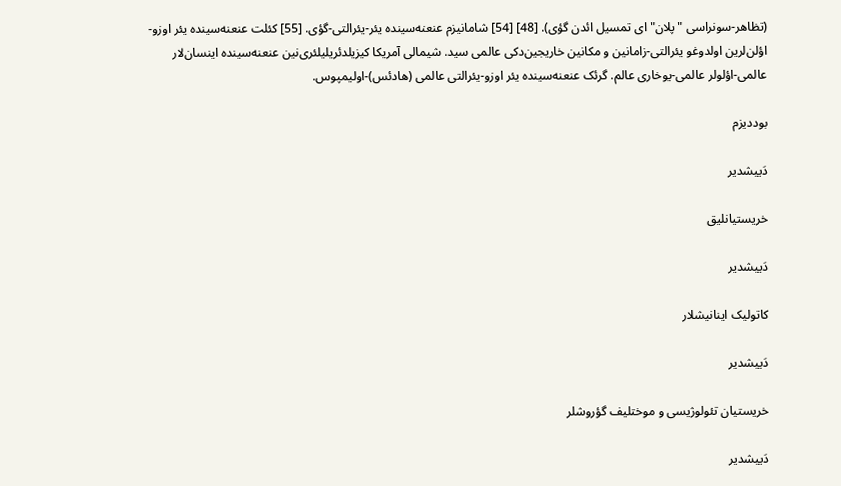(تظاهر-سونراسی "پلان" ای تمسیل ائدن گؤی). [48] [54] شامانیزم عنعنه‌سینده یئر-یئرالتی-گؤی. [55] کئلت عنعنه‌سینده یئر اوزو-اؤلن‌لرین اولدوغو یئرالتی-زامانین و مکانین خاریجین‌دکی عالمی سید. شیمالی آمریکا کیزیلدئریلیلئری‌نین عنعنه‌سینده اینسان‌لار عالمی-اؤلولر عالمی-یوخاری عالم. گرئک عنعنه‌سینده یئر اوزو-یئرالتی عالمی (هادئس)-اولیمپوس.

بوددیزم

دَییشدیر

خریستیانلیق

دَییشدیر

کاتولیک اینانیشلار

دَییشدیر

خریستیان تئولوژیسی و موختلیف گؤروشلر

دَییشدیر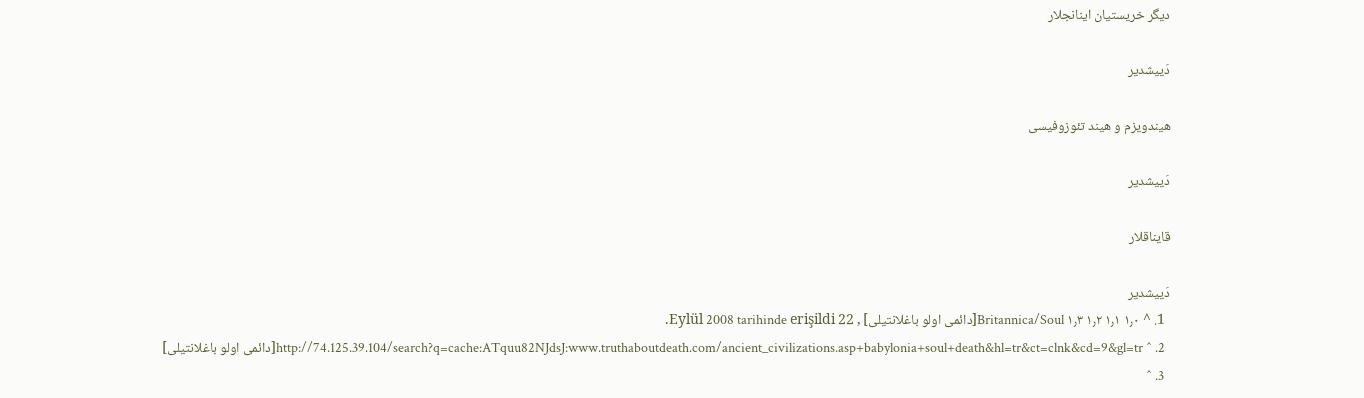دیگر خریستیان اینانجلار

دَییشدیر

هیندویزم و هیند تئوزوفیسی

دَییشدیر

قایناقلار

دَییشدیر
  1. ^ ۱٫۰ ۱٫۱ ۱٫۲ ۱٫۳ Britannica/Soul[دائمی اولو باغلانتیلی] , 22 Eylül 2008 tarihinde erişildi.
  2. ^ http://74.125.39.104/search?q=cache:ATquu82NJdsJ:www.truthaboutdeath.com/ancient_civilizations.asp+babylonia+soul+death&hl=tr&ct=clnk&cd=9&gl=tr[دائمی اولو باغلانتیلی]
  3. ^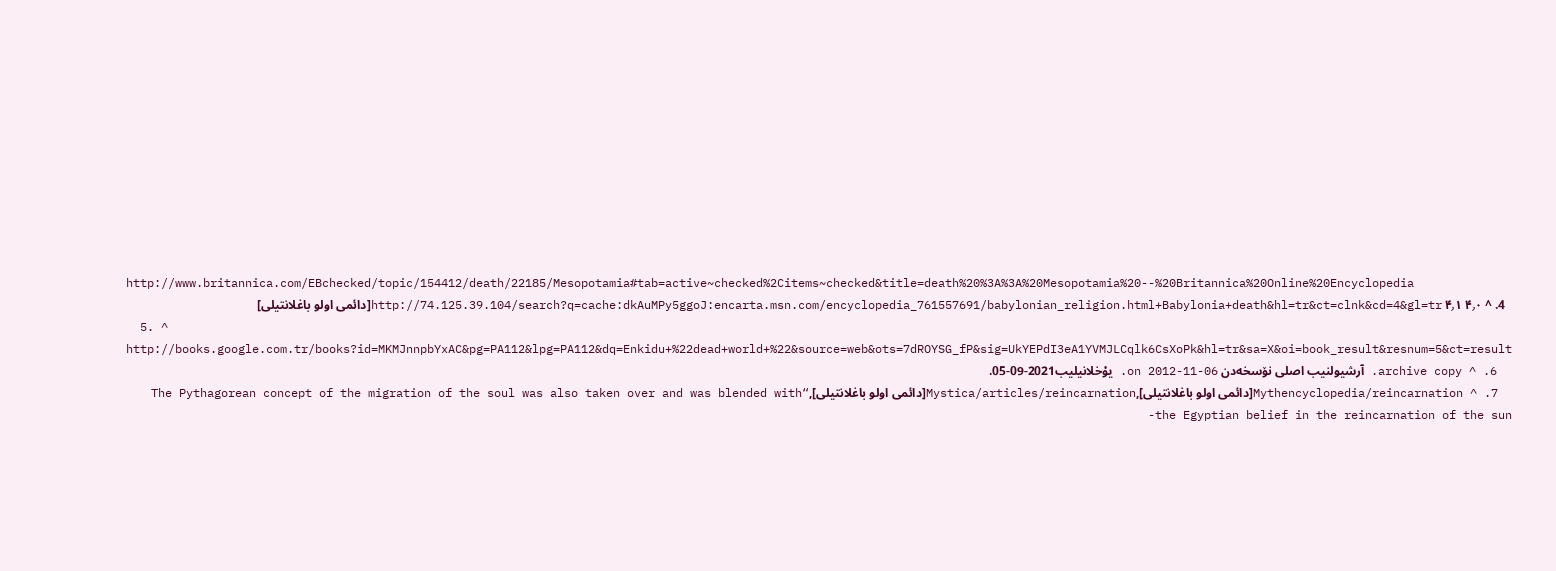http://www.britannica.com/EBchecked/topic/154412/death/22185/Mesopotamia#tab=active~checked%2Citems~checked&title=death%20%3A%3A%20Mesopotamia%20--%20Britannica%20Online%20Encyclopedia
  4. ^ ۴٫۰ ۴٫۱ http://74.125.39.104/search?q=cache:dkAuMPy5ggoJ:encarta.msn.com/encyclopedia_761557691/babylonian_religion.html+Babylonia+death&hl=tr&ct=clnk&cd=4&gl=tr[دائمی اولو باغلانتیلی]
  5. ^ http://books.google.com.tr/books?id=MKMJnnpbYxAC&pg=PA112&lpg=PA112&dq=Enkidu+%22dead+world+%22&source=web&ots=7dROYSG_fP&sig=UkYEPdI3eA1YVMJLCqlk6CsXoPk&hl=tr&sa=X&oi=book_result&resnum=5&ct=result
  6. ^ archive copy. آرشیولنیب اصلی نۆسخه‌دن on 2012-11-06. یوْخلانیلیب2021-09-05.
  7. ^ Mythencyclopedia/reincarnation[دائمی اولو باغلانتیلی],Mystica/articles/reincarnation[دائمی اولو باغلانتیلی],“The Pythagorean concept of the migration of the soul was also taken over and was blended with the Egyptian belief in the reincarnation of the sun-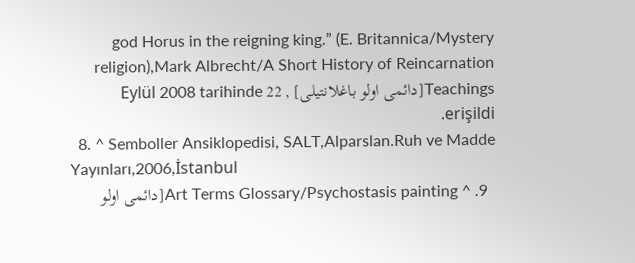god Horus in the reigning king.” (E. Britannica/Mystery religion),Mark Albrecht/A Short History of Reincarnation Teachings[دائمی اولو باغلانتیلی] , 22 Eylül 2008 tarihinde erişildi.
  8. ^ Semboller Ansiklopedisi, SALT,Alparslan.Ruh ve Madde Yayınları,2006,İstanbul
  9. ^ Art Terms Glossary/Psychostasis painting[دائمی اولو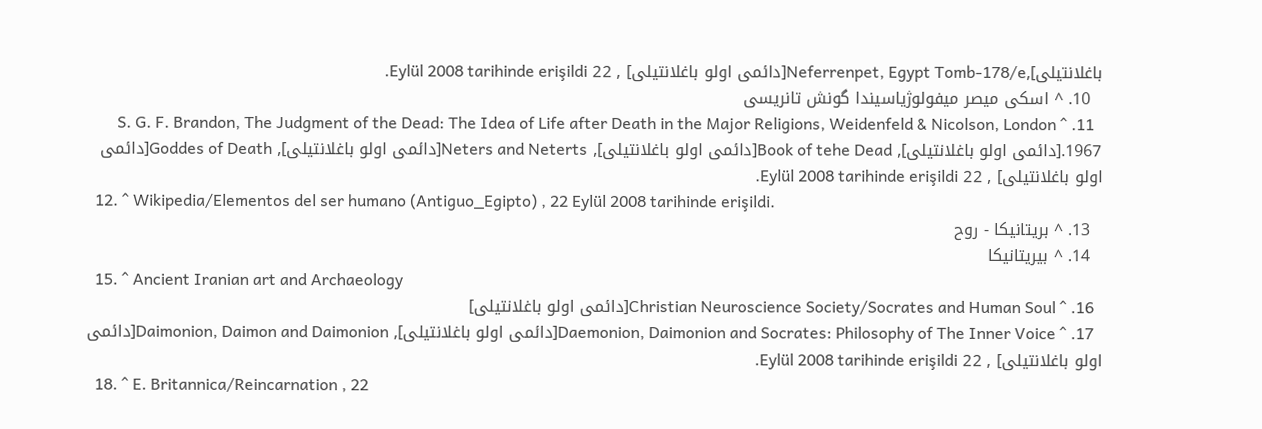باغلانتیلی],Neferrenpet, Egypt Tomb-178/e[دائمی اولو باغلانتیلی] , 22 Eylül 2008 tarihinde erişildi.
  10. ^ اسکی میصر میفولوژیاسیندا گونش تانریسی
  11. ^ S. G. F. Brandon, The Judgment of the Dead: The Idea of Life after Death in the Major Religions, Weidenfeld & Nicolson, London 1967.[دائمی اولو باغلانتیلی], Book of tehe Dead[دائمی اولو باغلانتیلی], Neters and Neterts[دائمی اولو باغلانتیلی], Goddes of Death[دائمی اولو باغلانتیلی] , 22 Eylül 2008 tarihinde erişildi.
  12. ^ Wikipedia/Elementos del ser humano (Antiguo_Egipto) , 22 Eylül 2008 tarihinde erişildi.
  13. ^ بریتانیکا - روح
  14. ^ بیریتانیکا
  15. ^ Ancient Iranian art and Archaeology
  16. ^ Christian Neuroscience Society/Socrates and Human Soul[دائمی اولو باغلانتیلی]
  17. ^ Daemonion, Daimonion and Socrates: Philosophy of The Inner Voice[دائمی اولو باغلانتیلی], Daimonion, Daimon and Daimonion[دائمی اولو باغلانتیلی] , 22 Eylül 2008 tarihinde erişildi.
  18. ^ E. Britannica/Reincarnation , 22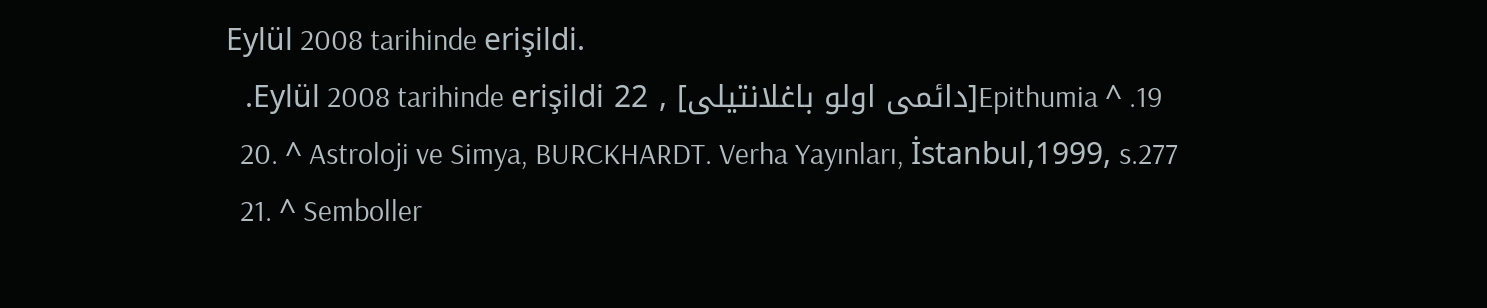Eylül 2008 tarihinde erişildi.
  19. ^ Epithumia[دائمی اولو باغلانتیلی] , 22 Eylül 2008 tarihinde erişildi.
  20. ^ Astroloji ve Simya, BURCKHARDT. Verha Yayınları, İstanbul,1999, s.277
  21. ^ Semboller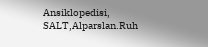Ansiklopedisi, SALT,Alparslan.Ruh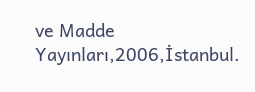ve Madde Yayınları,2006,İstanbul.